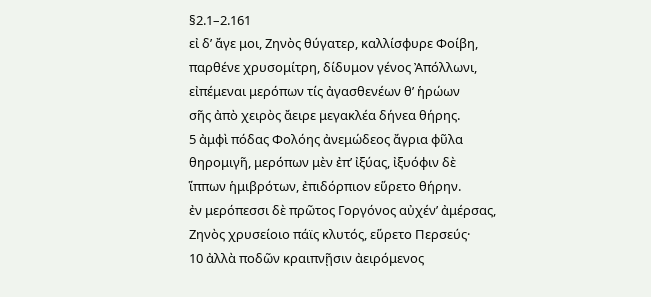§2.1–2.161
εἰ δʼ ἄγε μοι, Ζηνὸς θύγατερ, καλλίσφυρε Φοίβη,
παρθένε χρυσομίτρη, δίδυμον γένος Ἀπόλλωνι,
εἰπέμεναι μερόπων τίς ἀγασθενέων θʼ ἡρώων
σῆς ἀπὸ χειρὸς ἄειρε μεγακλέα δήνεα θήρης.
5 ἀμφὶ πόδας Φολόης ἀνεμώδεος ἄγρια φῦλα
θηρομιγῆ, μερόπων μὲν ἐπʼ ἰξύας, ἰξυόφιν δὲ
ἵππων ἡμιβρότων, ἐπιδόρπιον εὕρετο θήρην.
ἐν μερόπεσσι δὲ πρῶτος Γοργόνος αὐχένʼ ἀμέρσας,
Ζηνὸς χρυσείοιο πάϊς κλυτός, εὕρετο Περσεύς·
10 ἀλλὰ ποδῶν κραιπνῇσιν ἀειρόμενος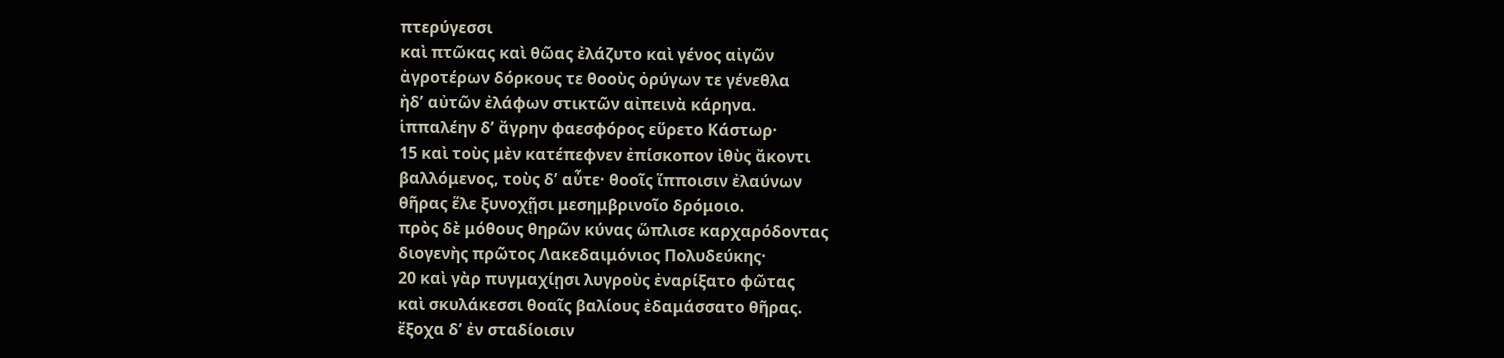πτερύγεσσι
καὶ πτῶκας καὶ θῶας ἐλάζυτο καὶ γένος αἰγῶν
ἀγροτέρων δόρκους τε θοοὺς ὀρύγων τε γένεθλα
ἠδʼ αὐτῶν ἐλάφων στικτῶν αἰπεινὰ κάρηνα.
ἱππαλέην δʼ ἄγρην φαεσφόρος εὕρετο Κάστωρ·
15 καὶ τοὺς μὲν κατέπεφνεν ἐπίσκοπον ἰθὺς ἄκοντι
βαλλόμενος, τοὺς δʼ αὖτε· θοοῖς ἵπποισιν ἐλαύνων
θῆρας ἕλε ξυνοχῇσι μεσημβρινοῖο δρόμοιο.
πρὸς δὲ μόθους θηρῶν κύνας ὥπλισε καρχαρόδοντας
διογενὴς πρῶτος Λακεδαιμόνιος Πολυδεύκης·
20 καὶ γὰρ πυγμαχίῃσι λυγροὺς ἐναρίξατο φῶτας
καὶ σκυλάκεσσι θοαῖς βαλίους ἐδαμάσσατο θῆρας.
ἔξοχα δʼ ἐν σταδίοισιν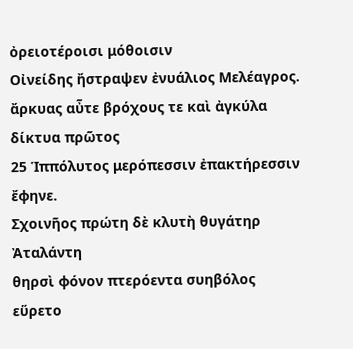ὀρειοτέροισι μόθοισιν
Οἰνείδης ἤστραψεν ἐνυάλιος Μελέαγρος.
ἄρκυας αὖτε βρόχους τε καὶ ἀγκύλα δίκτυα πρῶτος
25 Ἱππόλυτος μερόπεσσιν ἐπακτήρεσσιν ἔφηνε.
Σχοινῆος πρώτη δὲ κλυτὴ θυγάτηρ Ἀταλάντη
θηρσὶ φόνον πτερόεντα συηβόλος εὕρετο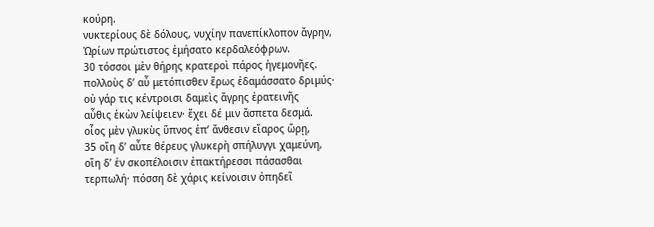κούρη.
νυκτερίους δὲ δόλους, νυχίην πανεπίκλοπον ἄγρην,
Ὠρίων πρώτιστος ἐμήσατο κερδαλεόφρων.
30 τόσσοι μὲν θήρης κρατεροὶ πάρος ἡγεμονῆες.
πολλοὺς δʼ αὖ μετόπισθεν ἔρως ἐδαμάσσατο δριμύς·
οὐ γάρ τις κέντροισι δαμεὶς ἄγρης ἐρατεινῆς
αὖθις ἑκὼν λείψειεν· ἔχει δέ μιν ἄσπετα δεσμά.
οἷος μὲν γλυκὺς ὕπνος ἐπʼ ἄνθεσιν εἴαρος ὥρῃ,
35 οἵη δʼ αὖτε θέρευς γλυκερὴ σπήλυγγι χαμεύνη,
οἵη δʼ ἐν σκοπέλοισιν ἐπακτήρεσσι πάσασθαι
τερπωλή· πόσση δὲ χάρις κείνοισιν ὀπηδεῖ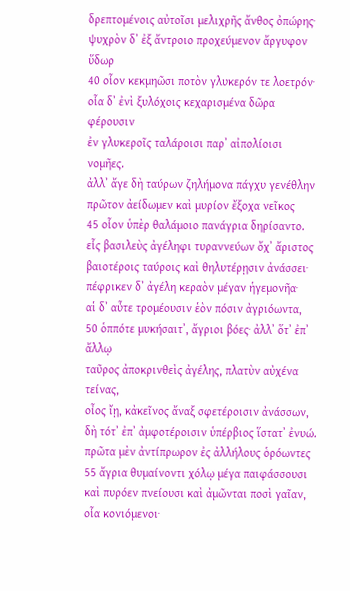δρεπτομένοις αὐτοῖσι μελιχρῆς ἄνθος ὀπώρης·
ψυχρὸν δʼ ἐξ ἄντροιο προχεύμενον ἄργυφον ὕδωρ
40 οἷον κεκμηῶσι ποτὸν γλυκερόν τε λοετρόν·
οἷα δʼ ἐνὶ ξυλόχοις κεχαρισμένα δῶρα φέρουσιν
ἐν γλυκεροῖς ταλάροισι παρʼ αἰπολίοισι νομῆες.
ἀλλʼ ἄγε δὴ ταύρων ζηλήμονα πάγχυ γενέθλην
πρῶτον ἀείδωμεν καὶ μυρίον ἔξοχα νεῖκος
45 οἷον ὑπὲρ θαλάμοιο πανάγρια δηρίσαντο.
εἷς βασιλεὺς ἀγέληφι τυραννεύων ὄχʼ ἄριστος
βαιοτέροις ταύροις καὶ θηλυτέρῃσιν ἀνάσσει·
πέφρικεν δʼ ἀγέλη κεραὸν μέγαν ἡγεμονῆα·
αἱ δʼ αὖτε τρομέουσιν ἑὸν πόσιν ἀγριόωντα,
50 ὁππότε μυκήσαιτʼ, ἄγριοι βόες· ἀλλʼ ὅτʼ ἐπʼ ἄλλῳ
ταῦρος ἀποκρινθεὶς ἀγέλης, πλατὺν αὐχένα τείνας,
οἶος ἴῃ, κἀκεῖνος ἄναξ σφετέροισιν ἀνάσσων,
δὴ τότʼ ἐπʼ ἀμφοτέροισιν ὑπέρβιος ἵστατʼ ἐνυώ.
πρῶτα μὲν ἀντίπρωρον ἐς ἀλλήλους ὁρόωντες
55 ἄγρια θυμαίνοντι χόλῳ μέγα παιφάσσουσι
καὶ πυρόεν πνείουσι καὶ ἀμῶνται ποσὶ γαῖαν,
οἷα κονιόμενοι·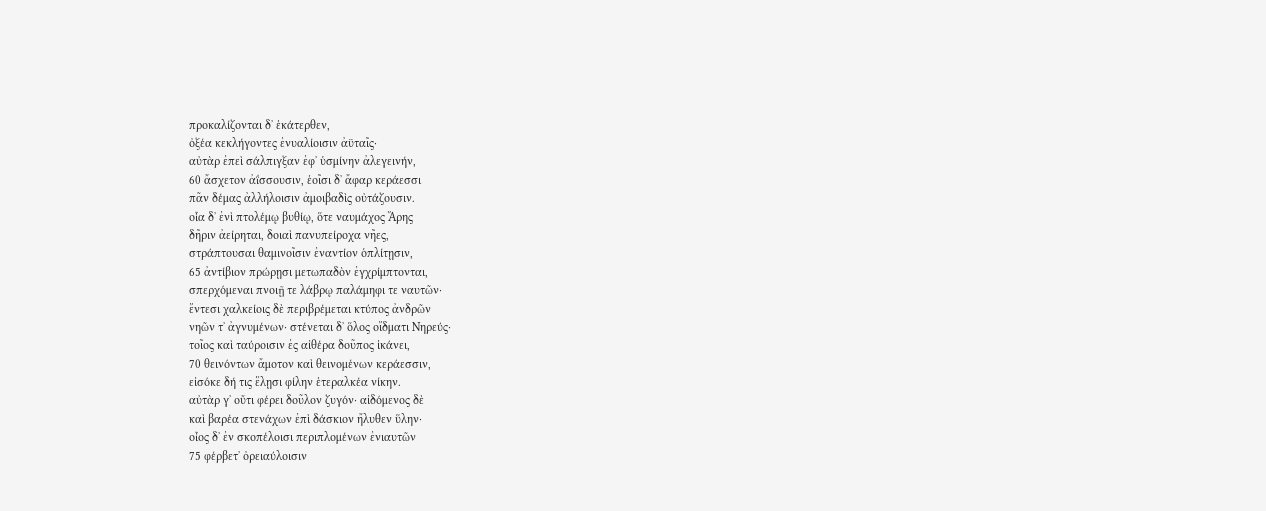προκαλίζονται δʼ ἑκάτερθεν,
ὀξέα κεκλήγοντες ἐνυαλίοισιν ἀϋταῖς·
αὐτὰρ ἐπεὶ σάλπιγξαν ἐφʼ ὑσμίνην ἀλεγεινήν,
60 ἄσχετον ἀΐσσουσιν, ἑοῖσι δʼ ἄφαρ κεράεσσι
πᾶν δέμας ἀλλήλοισιν ἀμοιβαδὶς οὐτάζουσιν.
οἷα δʼ ἐνὶ πτολέμῳ βυθίῳ, ὅτε ναυμάχος Ἄρης
δῆριν ἀείρηται, δοιαὶ πανυπείροχα νῆες,
στράπτουσαι θαμινοῖσιν ἐναντίον ὁπλίτῃσιν,
65 ἀντίβιον πρώρῃσι μετωπαδὸν ἐγχρίμπτονται,
σπερχόμεναι πνοιῇ τε λάβρῳ παλάμηφι τε ναυτῶν·
ἔντεσι χαλκείοις δὲ περιβρέμεται κτύπος ἀνδρῶν
νηῶν τʼ ἀγνυμένων· στένεται δʼ ὅλος οἴδματι Νηρεύς·
τοῖος καὶ ταύροισιν ἐς αἰθέρα δοῦπος ἱκάνει,
70 θεινόντων ἄμοτον καὶ θεινομένων κεράεσσιν,
εἰσόκε δή τις ἕλῃσι φίλην ἑτεραλκέα νίκην.
αὐτὰρ γʼ οὔτι φέρει δοῦλον ζυγόν· αἰδόμενος δὲ
καὶ βαρέα στενάχων ἐπὶ δάσκιον ἤλυθεν ὕλην·
οἶος δʼ ἐν σκοπέλοισι περιπλομένων ἐνιαυτῶν
75 φέρβετʼ ὀρειαύλοισιν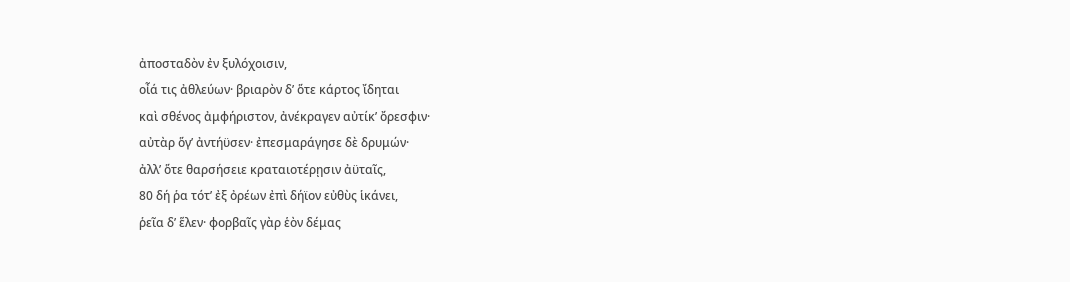ἀποσταδὸν ἐν ξυλόχοισιν,
οἶά τις ἀθλεύων· βριαρὸν δʼ ὅτε κάρτος ἴδηται
καὶ σθένος ἀμφήριστον, ἀνέκραγεν αὐτίκʼ ὄρεσφιν·
αὐτὰρ ὅγʼ ἀντήϋσεν· ἐπεσμαράγησε δὲ δρυμών·
ἀλλʼ ὅτε θαρσήσειε κραταιοτέρῃσιν ἀϋταῖς,
80 δή ῥα τότʼ ἐξ ὀρέων ἐπὶ δήϊον εὐθὺς ἱκάνει,
ῥεῖα δʼ ἕλεν· φορβαῖς γὰρ ἑὸν δέμας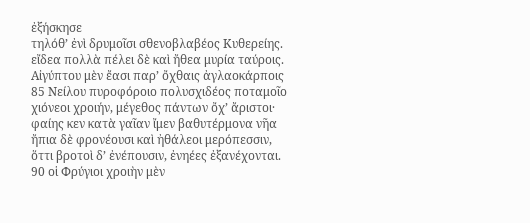ἐξήσκησε
τηλόθʼ ἐνὶ δρυμοῖσι σθενοβλαβέος Κυθερείης.
εἴδεα πολλὰ πέλει δὲ καὶ ἤθεα μυρία ταύροις.
Αἰγύπτου μὲν ἔασι παρʼ ὄχθαις ἀγλαοκάρποις
85 Νείλου πυροφόροιο πολυσχιδέος ποταμοῖο
χιόνεοι χροιήν, μέγεθος πάντων ὄχʼ ἄριστοι·
φαίης κεν κατὰ γαῖαν ἴμεν βαθυτέρμονα νῆα
ἤπια δὲ φρονέουσι καὶ ἠθάλεοι μερόπεσσιν,
ὅττι βροτοὶ δʼ ἐνέπουσιν, ἐνηέες ἐξανέχονται.
90 οἱ Φρύγιοι χροιὴν μὲν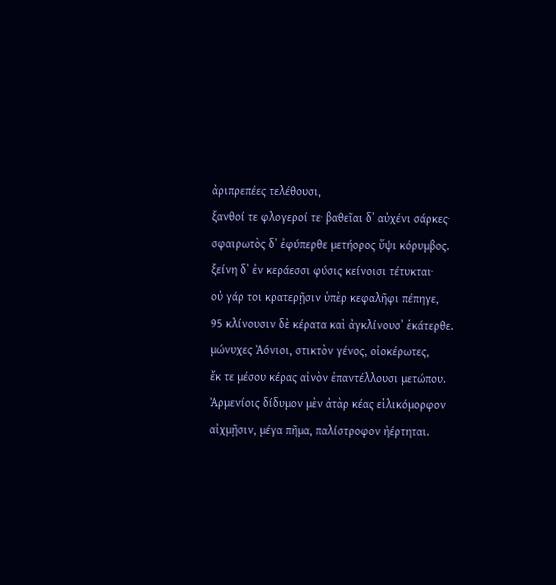ἀριπρεπέες τελέθουσι,
ξανθοί τε φλογεροί τε· βαθεῖαι δʼ αὐχένι σάρκες·
σφαιρωτὸς δʼ ἐφύπερθε μετήορος ὕψι κόρυμβος.
ξείνη δʼ ἐν κεράεσσι φύσις κείνοισι τέτυκται·
οὐ γάρ τοι κρατερῇσιν ὑπὲρ κεφαλῆφι πέπηγε,
95 κλίνουσιν δὲ κέρατα καὶ ἀγκλίνουσʼ ἑκάτερθε.
μώνυχες Ἀόνιοι, στικτὸν γένος, οἰοκέρωτες,
ἔκ τε μέσου κέρας αἰνὸν ἐπαντέλλουσι μετώπου.
Ἀρμενίοις δίδυμον μὲν ἀτὰρ κέας εἱλικόμορφον
αἰχμῇσιν, μέγα πῆμα, παλίστροφον ἠέρτηται.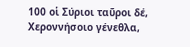100 οἱ Σύριοι ταῦροι δέ, Χεροννήσοιο γένεθλα,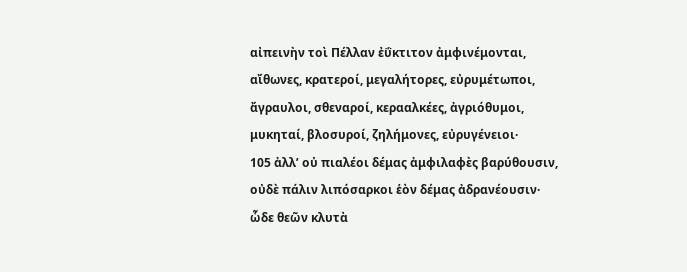αἰπεινὴν τοὶ Πέλλαν ἐΰκτιτον ἀμφινέμονται,
αἴθωνες, κρατεροί, μεγαλήτορες, εὐρυμέτωποι,
ἄγραυλοι, σθεναροί, κερααλκέες, ἀγριόθυμοι,
μυκηταί, βλοσυροί, ζηλήμονες, εὐρυγένειοι·
105 ἀλλʼ οὐ πιαλέοι δέμας ἀμφιλαφὲς βαρύθουσιν,
οὐδὲ πάλιν λιπόσαρκοι ἑὸν δέμας ἀδρανέουσιν·
ὧδε θεῶν κλυτὰ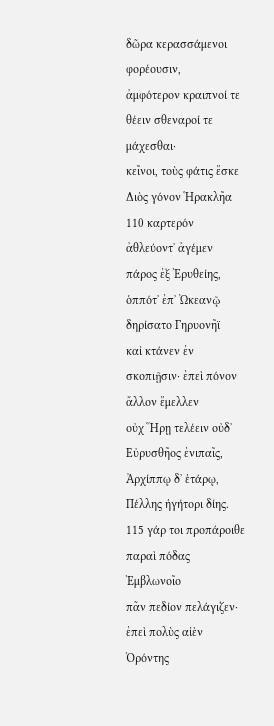δῶρα κερασσάμενοι φορέουσιν,
ἀμφότερον κραιπνοί τε θέειν σθεναροί τε μάχεσθαι·
κεῖνοι, τοὺς φάτις ἔσκε Διὸς γόνον Ἡρακλῆα
110 καρτερόν ἀθλεύοντʼ ἀγέμεν πάρος ἐξ Ἐρυθείης,
ὁππότʼ ἐπʼ Ὠκεανῷ δηρίσατο Γηρυονῆϊ
καἰ κτάνεν ἐν σκοπιῇσιν· ἐπεὶ πόνον ἄλλον ἔμελλεν
οὐχ Ἥρῃ τελέειν οὐδʼ Εὐρυσθῆος ἐνιπαῖς,
Ἀρχίππῳ δʼ ἑτάρῳ, Πέλλης ἡγήτορι δίης.
115 γάρ τοι προπάροιθε παραὶ πόδας Ἐμβλωνοῖο
πᾶν πεδίον πελάγιζεν· ἐπεὶ πολὺς αἰὲν Ὀρόντης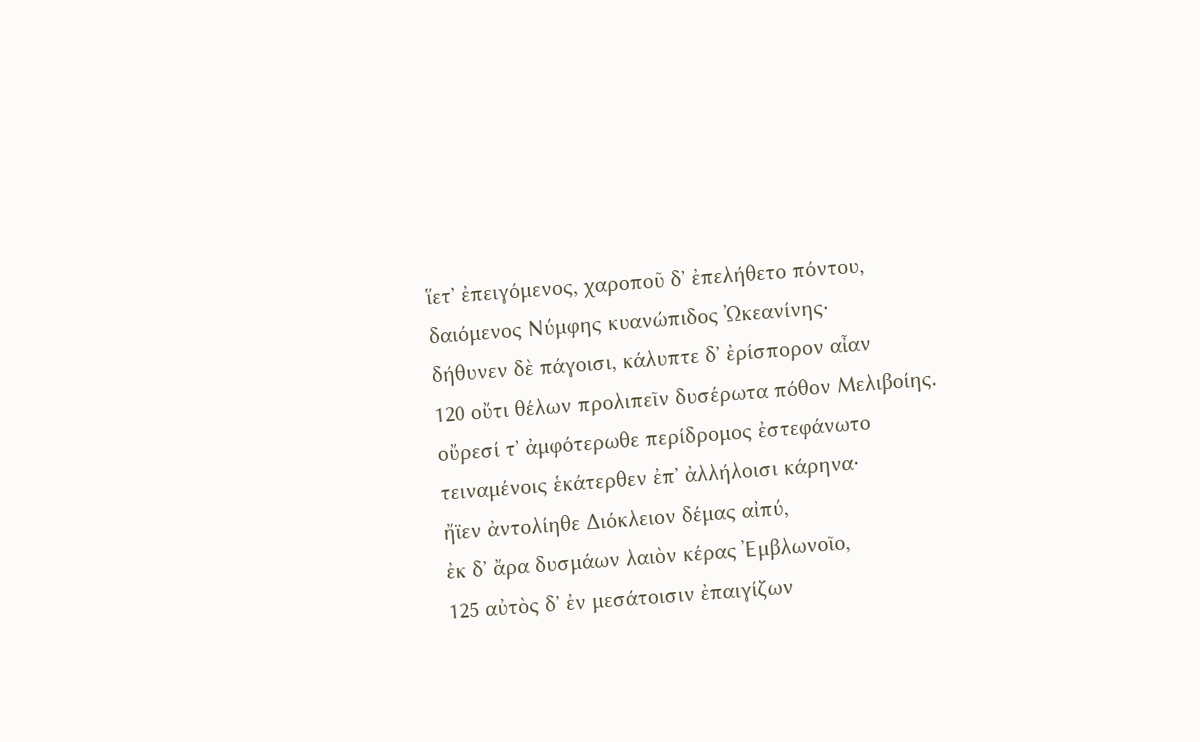ἵετʼ ἐπειγόμενος, χαροποῦ δʼ ἐπελήθετο πόντου,
δαιόμενος Νύμφης κυανώπιδος Ὠκεανίνης·
δήθυνεν δὲ πάγοισι, κάλυπτε δʼ ἐρίσπορον αἶαν
120 οὔτι θέλων προλιπεῖν δυσέρωτα πόθον Μελιβοίης.
οὔρεσί τʼ ἀμφότερωθε περίδρομος ἐστεφάνωτο
τειναμένοις ἑκάτερθεν ἐπʼ ἀλλήλοισι κάρηνα·
ἤϊεν ἀντολίηθε Διόκλειον δέμας αἰπύ,
ἐκ δʼ ἄρα δυσμάων λαιὸν κέρας Ἐμβλωνοῖο,
125 αὐτὸς δʼ ἐν μεσάτοισιν ἐπαιγίζων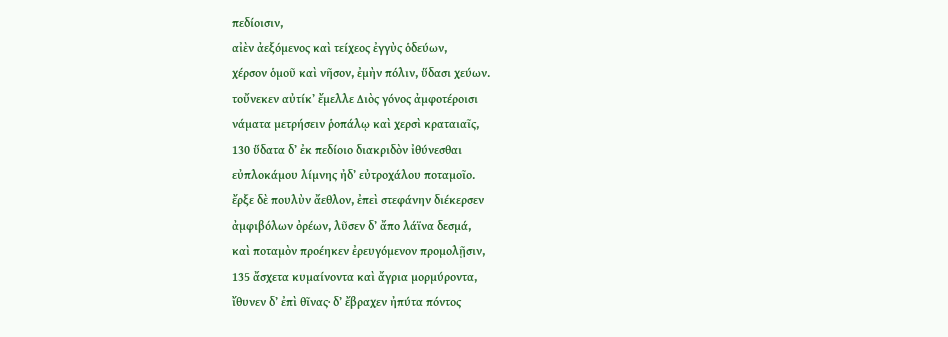πεδίοισιν,
αἰὲν ἀεξόμενος καὶ τείχεος ἐγγὺς ὁδεύων,
χέρσον ὁμοῦ καὶ νῆσον, ἐμὴν πόλιν, ὕδασι χεύων.
τοὔνεκεν αὐτίκʼ ἔμελλε Διὸς γόνος ἀμφοτέροισι
νάματα μετρήσειν ῥοπάλῳ καὶ χερσὶ κραταιαῖς,
130 ὕδατα δʼ ἐκ πεδίοιο διακριδὸν ἰθύνεσθαι
εὐπλοκάμου λίμνης ἠδʼ εὐτροχάλου ποταμοῖο.
ἔρξε δὲ πουλὺν ἄεθλον, ἐπεὶ στεφάνην διέκερσεν
ἀμφιβόλων ὀρέων, λῦσεν δʼ ἄπο λάϊνα δεσμά,
καὶ ποταμὸν προέηκεν ἐρευγόμενον προμολῇσιν,
135 ἄσχετα κυμαίνοντα καὶ ἄγρια μορμύροντα,
ἴθυνεν δʼ ἐπὶ θῖνας· δʼ ἔβραχεν ἠπύτα πόντος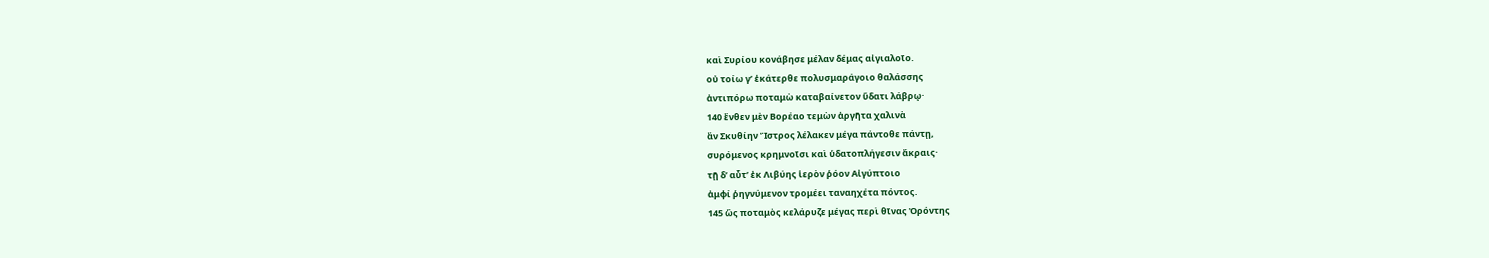καὶ Συρίου κονάβησε μέλαν δέμας αἰγιαλοῖο.
οὐ τοίω γʼ ἑκάτερθε πολυσμαράγοιο θαλάσσης
ἀντιπόρω ποταμὼ καταβαίνετον ὕδατι λάβρῳ·
140 ἔνθεν μὲν Βορέαο τεμὼν ἀργῆτα χαλινὰ
ἂν Σκυθίην Ἴστρος λέλακεν μέγα πάντοθε πάντῃ,
συρόμενος κρημνοῖσι καὶ ὑδατοπλήγεσιν ἄκραις·
τῇ δʼ αὖτʼ ἐκ Λιβύης ἱερὸν ῥόον Αἰγύπτοιο
ἀμφί ῥηγνύμενον τρομέει ταναηχέτα πόντος.
145 ὣς ποταμὸς κελάρυζε μέγας περὶ θῖνας Ὀρόντης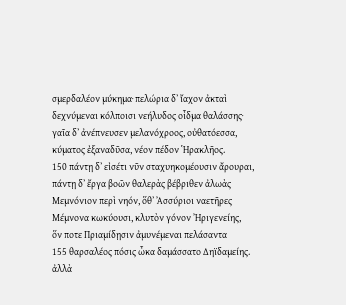σμερδαλέον μύκημα· πελώρια δʼ ἴαχον ἀκταὶ
δεχνύμεναι κόλποισι νεήλυδος οἶδμα θαλάσσης·
γαῖα δʼ ἀνέπνευσεν μελανόχροος, οὐθατόεσσα,
κύματος ἐξαναδῦσα, νέον πέδον Ἡρακλῆος.
150 πάντῃ δʼ εἰσέτι νῦν σταχυηκομέουσιν ἄρουραι,
πάντῃ δʼ ἔργα βοῶν θαλερὰς βέβριθεν ἀλωὰς
Μεμνόνιον περὶ νηόν, ὅθʼ Ἀσσύριοι ναετῆρες
Μέμνονα κωκύουσι, κλυτὸν γόνον Ἠριγενείης,
ὅν ποτε Πριαμίδῃσιν ἀμυνέμεναι πελάσαντα
155 θαρσαλέος πόσις ὦκα δαμάσσατο Δηϊδαμείης.
ἀλλὰ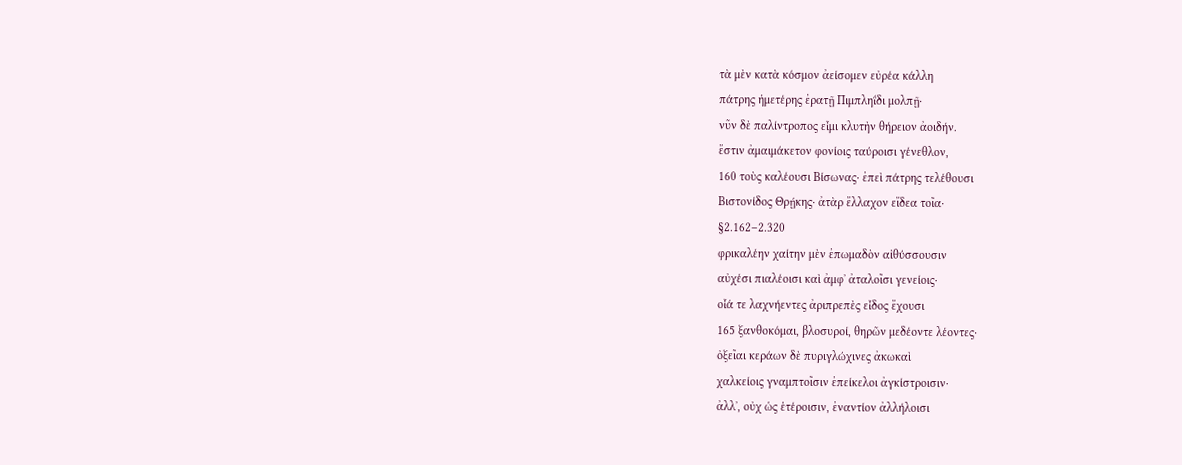τὰ μὲν κατὰ κόσμον ἀείσομεν εὐρέα κάλλη
πάτρης ἡμετέρης ἐρατῇ Πιμπληΐδι μολπῇ·
νῦν δὲ παλίντροπος εἶμι κλυτὴν θήρειον ἀοιδήν.
ἔστιν ἀμαιμάκετον φονίοις ταύροισι γένεθλον,
160 τοὺς καλέουσι Βίσωνας· ἐπεὶ πάτρης τελέθουσι
Βιστονίδος Θρῄκης· ἀτὰρ ἔλλαχον εἴδεα τοῖα·
§2.162–2.320
φρικαλέην χαίτην μὲν ἐπωμαδὸν αἰθύσσουσιν
αὐχέσι πιαλέοισι καὶ ἀμφʼ ἀταλοῖσι γενείοις·
οἷά τε λαχνήεντες ἀριπρεπὲς εἶδος ἔχουσι
165 ξανθοκόμαι, βλοσυροί, θηρῶν μεδέοντε λέοντες·
ὀξεῖαι κεράων δὲ πυριγλώχινες ἀκωκαὶ
χαλκείοις γναμπτοῖσιν ἐπείκελοι ἀγκίστροισιν·
ἀλλʼ, οὐχ ὡς ἑτέροισιν, ἐναντίον ἀλλήλοισι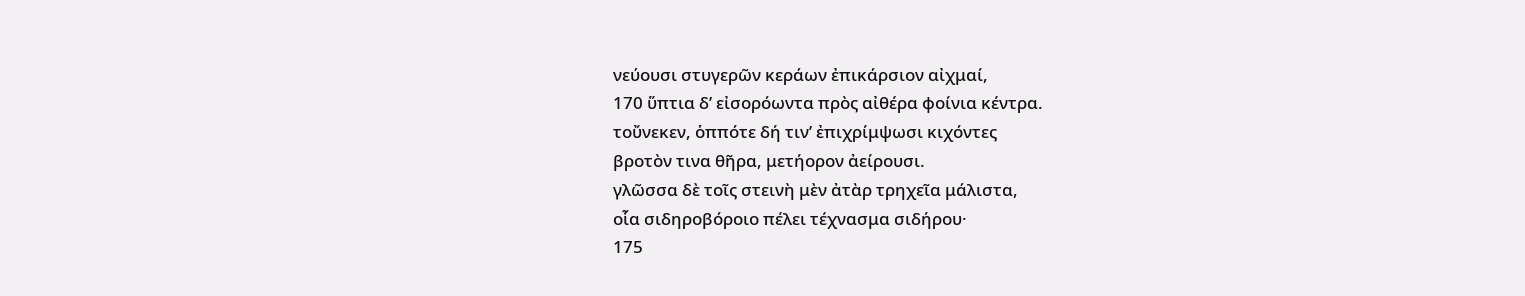νεύουσι στυγερῶν κεράων ἐπικάρσιον αἰχμαί,
170 ὕπτια δʼ εἰσορόωντα πρὸς αἰθέρα φοίνια κέντρα.
τοὔνεκεν, ὁππότε δή τινʼ ἐπιχρίμψωσι κιχόντες
βροτὸν τινα θῆρα, μετήορον ἀείρουσι.
γλῶσσα δὲ τοῖς στεινὴ μὲν ἀτὰρ τρηχεῖα μάλιστα,
οἷα σιδηροβόροιο πέλει τέχνασμα σιδήρου·
175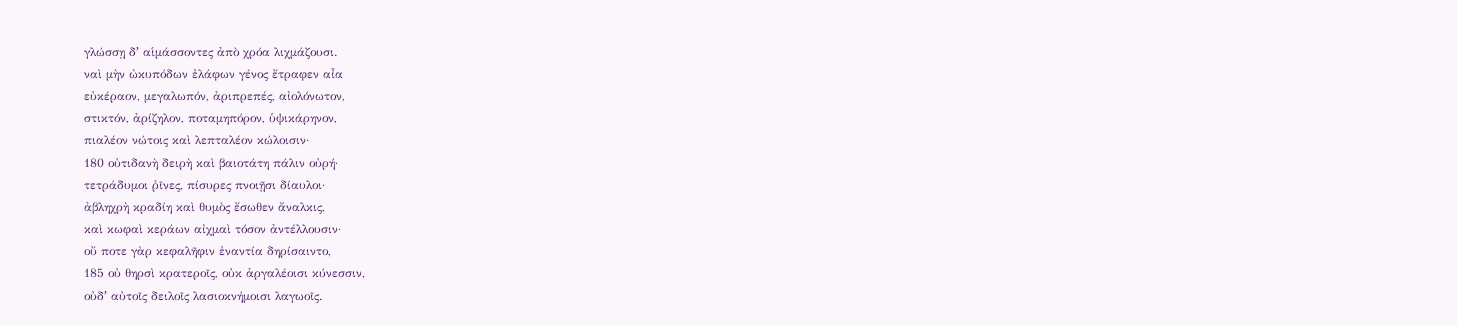γλώσσῃ δʼ αἱμάσσοντες ἀπὸ χρόα λιχμάζουσι.
ναὶ μὴν ὠκυπόδων ἐλάφων γένος ἔτραφεν αἶα
εὐκέραον, μεγαλωπόν, ἀριπρεπές, αἰολόνωτον,
στικτόν, ἀρίζηλον, ποταμηπόρον, ὑψικάρηνον,
πιαλέον νώτοις καὶ λεπταλέον κώλοισιν·
180 οὐτιδανὴ δειρὴ καὶ βαιοτάτη πάλιν οὐρή·
τετράδυμοι ῥῖνες, πίσυρες πνοιῇσι δίαυλοι·
ἀβληχρὴ κραδίη καὶ θυμὸς ἔσωθεν ἄναλκις,
καὶ κωφαὶ κεράων αἰχμαὶ τόσον ἀντέλλουσιν·
οὔ ποτε γὰρ κεφαλῆφιν ἐναντία δηρίσαιντο,
185 οὐ θηρσὶ κρατεροῖς, οὐκ ἀργαλέοισι κύνεσσιν,
οὐδʼ αὐτοῖς δειλοῖς λασιοκνήμοισι λαγωοῖς.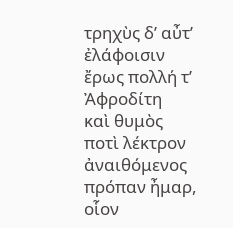τρηχὺς δʼ αὖτʼ ἐλάφοισιν ἔρως πολλή τʼ Ἀφροδίτη
καὶ θυμὸς ποτὶ λέκτρον ἀναιθόμενος πρόπαν ἦμαρ,
οἷον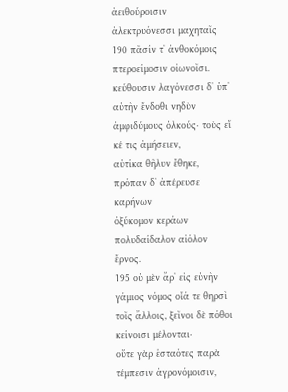ἀειθούροισιν ἀλεκτρυόνεσσι μαχηταῖς
190 πᾶσίν τʼ ἀνθοκόμοις πτεροείμοσιν οἰωνοῖσι.
κεύθουσιν λαγόνεσσι δʼ ὑπʼ αὐτὴν ἔνδοθι νηδὺν
ἀμφιδύμους ὁλκούς· τοὺς εἴ κέ τις ἀμήσειεν,
αὐτίκα θῆλυν ἔθηκε, πρόπαν δʼ ἀπέρευσε καρήνων
ὀξύκομον κεράων πολυδαίδαλον αἰόλον ἔρνος.
195 οὐ μὲν ἄρʼ εἰς εὐνὴν γάμιος νόμος οἷά τε θηρσὶ
τοῖς ἄλλοις, ξεῖνοι δὲ πόθοι κείνοισι μέλονται·
οὔτε γὰρ ἑσταότες παρὰ τέμπεσιν ἀγρονόμοισιν,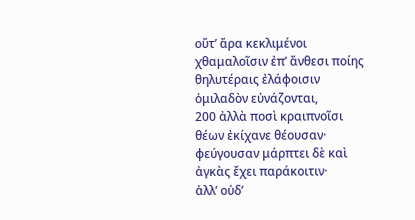οὔτʼ ἄρα κεκλιμένοι χθαμαλοῖσιν ἐπʼ ἄνθεσι ποίης
θηλυτέραις ἐλάφοισιν ὁμιλαδὸν εὐνάζονται,
200 ἀλλὰ ποσὶ κραιπνοῖσι θέων ἐκίχανε θέουσαν·
φεύγουσαν μάρπτει δὲ καὶ ἀγκὰς ἔχει παράκοιτιν·
ἀλλʼ οὐδʼ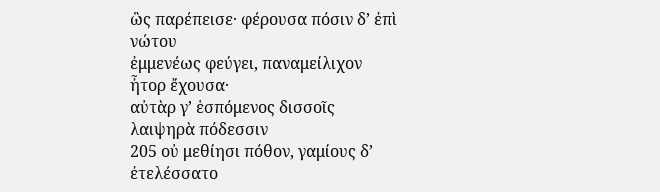ὣς παρέπεισε· φέρουσα πόσιν δʼ ἐπὶ νώτου
ἐμμενέως φεύγει, παναμείλιχον ἦτορ ἔχουσα·
αὐτὰρ γʼ ἑσπόμενος δισσοῖς λαιψηρὰ πόδεσσιν
205 οὐ μεθίησι πόθον, γαμίους δʼ ἐτελέσσατο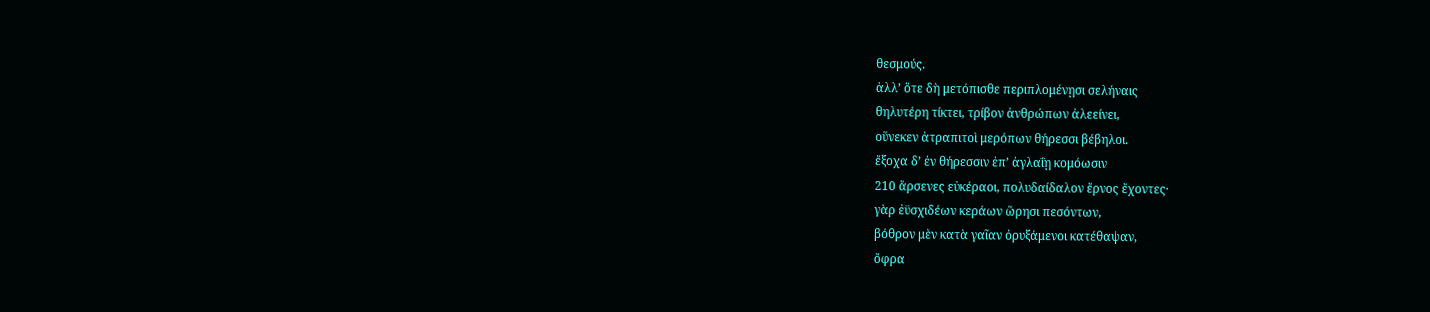θεσμούς.
ἀλλʼ ὅτε δὴ μετόπισθε περιπλομένῃσι σελήναις
θηλυτέρη τίκτει, τρίβον ἀνθρώπων ἀλεείνει,
οὕνεκεν ἀτραπιτοὶ μερόπων θήρεσσι βέβηλοι.
ἔξοχα δʼ ἐν θήρεσσιν ἐπʼ ἀγλαΐῃ κομόωσιν
210 ἄρσενες εὐκέραοι, πολυδαίδαλον ἔρνος ἔχοντες·
γὰρ ἐϋσχιδέων κεράων ὥρησι πεσόντων,
βόθρον μὲν κατὰ γαῖαν ὀρυξάμενοι κατέθαψαν,
ὄφρα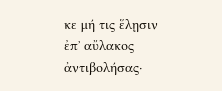κε μή τις ἕλῃσιν ἐπʼ αὔλακος ἀντιβολήσας·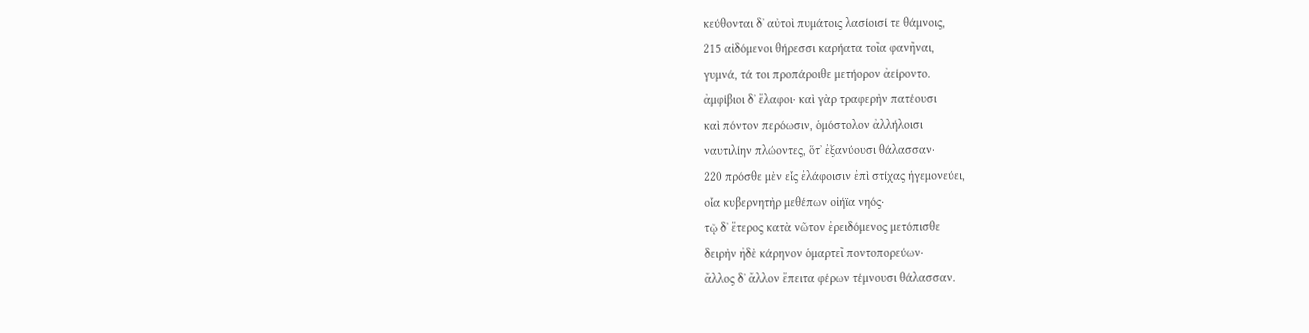κεύθονται δʼ αὐτοὶ πυμάτοις λασίοισί τε θάμνοις,
215 αἰδόμενοι θήρεσσι καρήατα τοῖα φανῆναι,
γυμνά, τά τοι προπάροιθε μετήορον ἀείροντο.
ἀμφίβιοι δʼ ἔλαφοι· καὶ γὰρ τραφερὴν πατέουσι
καὶ πόντον περόωσιν, ὁμόστολον ἀλλήλοισι
ναυτιλίην πλώοντες, ὅτʼ ἐξανύουσι θάλασσαν·
220 πρόσθε μὲν εἷς ἐλάφοισιν ἐπὶ στίχας ἡγεμονεύει,
οἷα κυβερνητὴρ μεθέπων οἰήϊα νηός·
τῷ δʼ ἕτερος κατὰ νῶτον ἐρειδόμενος μετόπισθε
δειρὴν ἠδὲ κάρηνον ὁμαρτεῖ ποντοπορεύων·
ἄλλος δʼ ἄλλον ἔπειτα φέρων τέμνουσι θάλασσαν.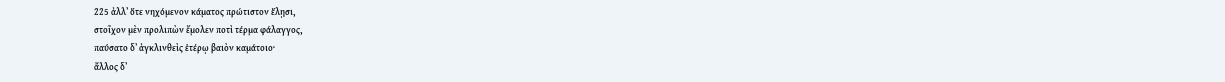225 ἀλλʼ ὅτε νηχόμενον κάματος πρώτιστον ἕλῃσι,
στοῖχον μὲν προλιπὼν ἔμολεν ποτὶ τέρμα φάλαγγος,
παύσατο δʼ ἀγκλινθεὶς ἑτέρῳ βαιὸν καμάτοιο·
ἄλλος δʼ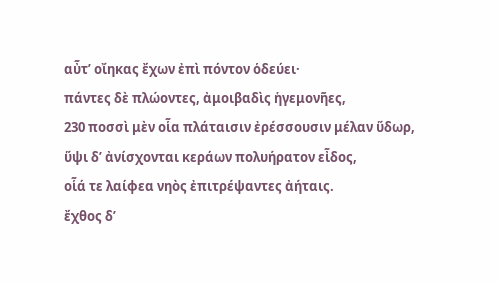αὖτʼ οἴηκας ἔχων ἐπὶ πόντον ὁδεύει·
πάντες δὲ πλώοντες, ἀμοιβαδὶς ἡγεμονῆες,
230 ποσσὶ μὲν οἷα πλάταισιν ἐρέσσουσιν μέλαν ὕδωρ,
ὕψι δʼ ἀνίσχονται κεράων πολυήρατον εἶδος,
οἷά τε λαίφεα νηὸς ἐπιτρέψαντες ἀήταις.
ἔχθος δʼ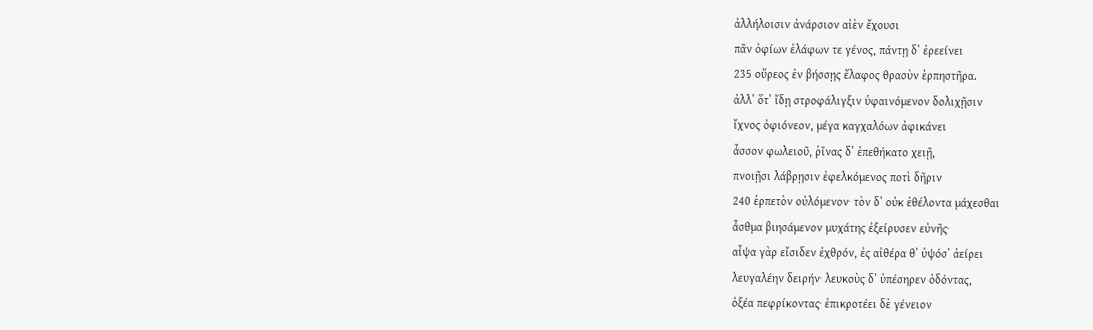ἀλλήλοισιν ἀνάρσιον αἰὲν ἔχουσι
πᾶν ὀφίων ἐλάφων τε γένος, πάντῃ δʼ ἐρεείνει
235 οὔρεος ἐν βήσσῃς ἔλαφος θρασὺν ἑρπηστῆρα.
ἀλλʼ ὅτʼ ἴδῃ στροφάλιγξιν ὑφαινόμενον δολιχῇσιν
ἴχνος ὀφιόνεον, μέγα καγχαλόων ἀφικάνει
ἆσσον φωλειοῦ, ῥῖνας δʼ ἐπεθήκατο χειῇ,
πνοιῇσι λάβρῃσιν ἐφελκόμενος ποτὶ δῆριν
240 ἑρπετὸν οὐλόμενον· τὸν δʼ οὐκ ἐθέλοντα μάχεσθαι
ἆσθμα βιησάμενον μυχάτης ἐξείρυσεν εὐνῆς·
αἶψα γὰρ εἴσιδεν ἐχθρόν, ἐς αἰθέρα θʼ ὑψόσʼ ἀείρει
λευγαλέην δειρήν· λευκοὺς δʼ ὑπέσηρεν ὀδόντας,
ὀξέα πεφρίκοντας· ἐπικροτέει δὲ γένειον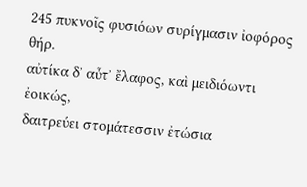245 πυκνοῖς φυσιόων συρίγμασιν ἰοφόρος θήρ.
αὐτίκα δʼ αὖτʼ ἔλαφος, καὶ μειδιόωντι ἐοικώς,
δαιτρεύει στομάτεσσιν ἐτώσια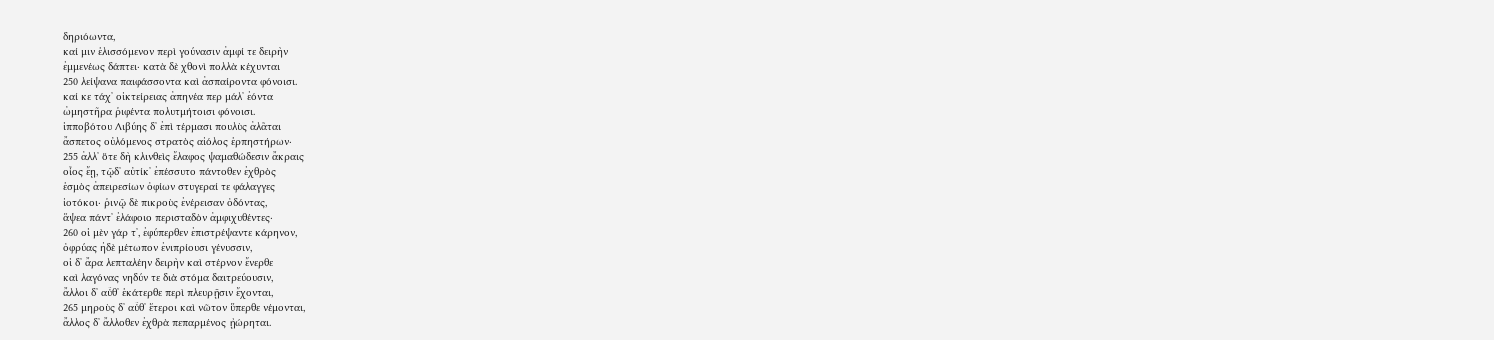δηριόωντα,
καί μιν ἑλισσόμενον περὶ γούνασιν ἀμφί τε δειρὴν
ἐμμενέως δάπτει· κατὰ δὲ χθονὶ πολλὰ κέχυνται
250 λείψανα παιφάσσοντα καὶ ἀσπαίροντα φόνοισι.
καί κε τάχʼ οἰκτείρειας ἀπηνέα περ μάλʼ ἐόντα
ὠμηστῆρα ῥιφέντα πολυτμήτοισι φόνοισι.
ἱπποβότου Λιβύης δʼ ἐπὶ τέρμασι πουλὺς ἀλᾶται
ἄσπετος οὐλόμενος στρατὸς αἰόλος ἑρπηστήρων·
255 ἀλλʼ ὅτε δὴ κλινθεὶς ἔλαφος ψαμαθώδεσιν ἄκραις
οἶος ἔῃ, τῷδʼ αὐτίκʼ ἐπέσσυτο πάντοθεν ἐχθρὸς
ἑσμὸς ἀπειρεσίων ὀφίων στυγεραί τε φάλαγγες
ἰοτόκοι· ῥινῷ δὲ πικροὺς ἐνέρεισαν ὀδόντας,
ἅψεα πάντʼ ἐλάφοιο περισταδὸν ἀμφιχυθέντες·
260 οἱ μὲν γάρ τʼ, ἐφύπερθεν ἐπιστρέψαντε κάρηνον,
ὀφρύας ἠδὲ μέτωπον ἐνιπρίουσι γένυσσιν,
οἱ δʼ ἄρα λεπταλέην δειρὴν καὶ στέρνον ἔνερθε
καὶ λαγόνας νηδύν τε διὰ στόμα δαιτρεύουσιν,
ἄλλοι δʼ αὖθʼ ἑκάτερθε περὶ πλευρῇσιν ἔχονται,
265 μηροὺς δʼ αὖθʼ ἕτεροι καὶ νῶτον ὕπερθε νέμονται,
ἄλλος δʼ ἄλλοθεν ἐχθρὰ πεπαρμένος ᾐώρηται.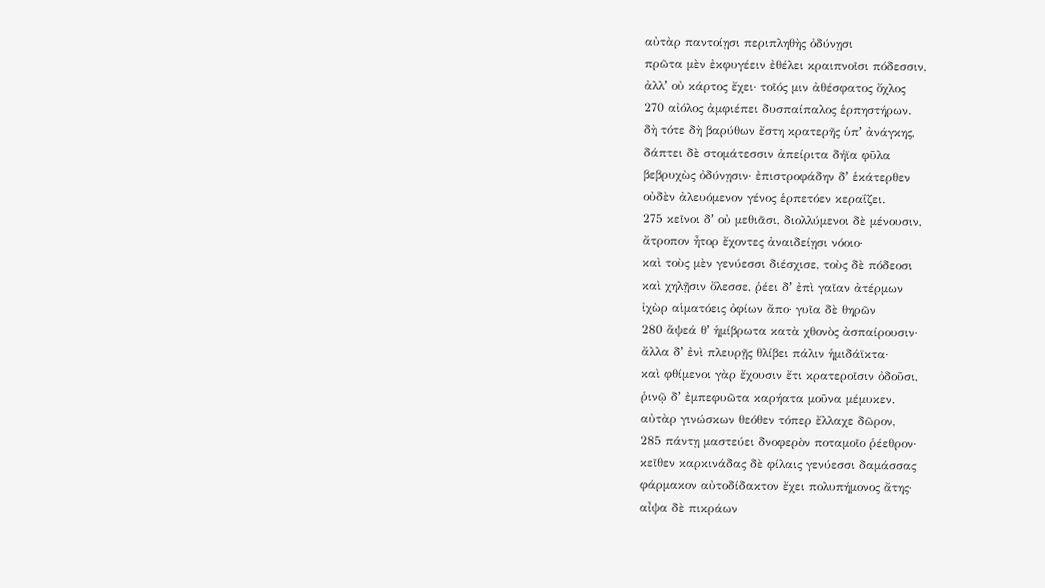αὐτὰρ παντοίῃσι περιπληθὴς ὀδύνῃσι
πρῶτα μὲν ἐκφυγέειν ἐθέλει κραιπνοῖσι πόδεσσιν,
ἀλλʼ οὐ κάρτος ἔχει· τοῖός μιν ἀθέσφατος ὄχλος
270 αἰόλος ἀμφιέπει δυσπαίπαλος ἑρπηστήρων.
δὴ τότε δὴ βαρύθων ἔστη κρατερῆς ὑπʼ ἀνάγκης,
δάπτει δὲ στομάτεσσιν ἀπείριτα δήϊα φῦλα
βεβρυχὼς ὀδύνῃσιν· ἐπιστροφάδην δʼ ἑκάτερθεν
οὐδὲν ἀλευόμενον γένος ἑρπετόεν κεραΐζει.
275 κεῖνοι δʼ οὐ μεθιᾶσι, διολλύμενοι δὲ μένουσιν,
ἄτροπον ἦτορ ἔχοντες ἀναιδείῃσι νόοιο·
καὶ τοὺς μὲν γενύεσσι διέσχισε, τοὺς δὲ πόδεοσι
καὶ χηλῇσιν ὄλεσσε, ῥέει δʼ ἐπὶ γαῖαν ἀτέρμων
ἰχὼρ αἱματόεις ὀφίων ἄπο· γυῖα δὲ θηρῶν
280 ἅψεά θʼ ἡμίβρωτα κατὰ χθονὸς ἀσπαίρουσιν·
ἄλλα δʼ ἐνὶ πλευρῇς θλίβει πάλιν ἡμιδάϊκτα·
καὶ φθίμενοι γὰρ ἔχουσιν ἔτι κρατεροῖσιν ὀδοῦσι,
ῥινῷ δʼ ἐμπεφυῶτα καρήατα μοῦνα μέμυκεν.
αὐτὰρ γινώσκων θεόθεν τόπερ ἔλλαχε δῶρον,
285 πάντῃ μαστεύει δνοφερὸν ποταμοῖο ῥέεθρον·
κεῖθεν καρκινάδας δὲ φίλαις γενύεσσι δαμάσσας
φάρμακον αὐτοδίδακτον ἔχει πολυπήμονος ἄτης·
αἶψα δὲ πικράων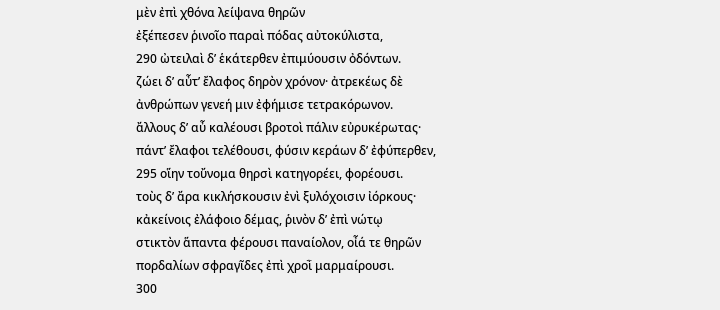μὲν ἐπὶ χθόνα λείψανα θηρῶν
ἐξέπεσεν ῥινοῖο παραὶ πόδας αὐτοκύλιστα,
290 ὠτειλαὶ δʼ ἑκάτερθεν ἐπιμύουσιν ὀδόντων.
ζώει δʼ αὖτʼ ἔλαφος δηρὸν χρόνον· ἀτρεκέως δὲ
ἀνθρώπων γενεή μιν ἐφήμισε τετρακόρωνον.
ἄλλους δʼ αὖ καλέουσι βροτοὶ πάλιν εὐρυκέρωτας·
πάντʼ ἔλαφοι τελέθουσι, φύσιν κεράων δʼ ἐφύπερθεν,
295 οἵην τοὔνομα θηρσὶ κατηγορέει, φορέουσι.
τοὺς δʼ ἄρα κικλήσκουσιν ἐνὶ ξυλόχοισιν ἰόρκους·
κἀκείνοις ἐλάφοιο δέμας, ῥινὸν δʼ ἐπὶ νώτῳ
στικτὸν ἅπαντα φέρουσι παναίολον, οἶά τε θηρῶν
πορδαλίων σφραγῖδες ἐπὶ χροῒ μαρμαίρουσι.
300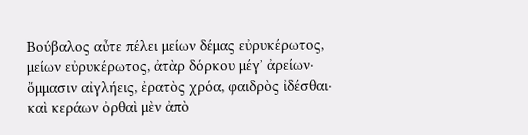Βούβαλος αὖτε πέλει μείων δέμας εὐρυκέρωτος,
μείων εὐρυκέρωτος, ἀτὰρ δόρκου μέγʼ ἀρείων·
ὄμμασιν αἰγλήεις, ἐρατὸς χρόα, φαιδρὸς ἰδέσθαι·
καὶ κεράων ὀρθαὶ μὲν ἀπὸ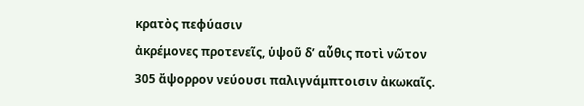κρατὸς πεφύασιν
ἀκρέμονες προτενεῖς, ὑψοῦ δʼ αὖθις ποτὶ νῶτον
305 ἄψορρον νεύουσι παλιγνάμπτοισιν ἀκωκαῖς.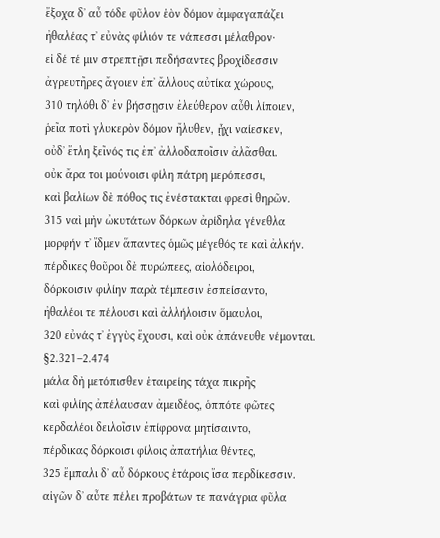ἔξοχα δʼ αὖ τόδε φῦλον ἑὸν δόμον ἀμφαγαπάζει
ἠθαλέας τʼ εὐνὰς φίλιόν τε νάπεσσι μέλαθρον·
εἰ δέ τέ μιν στρεπτῇσι πεδήσαντες βροχίδεσσιν
ἀγρευτῆρες ἄγοιεν ἐπʼ ἄλλους αὐτίκα χώρους,
310 τηλόθι δʼ ἐν βήσσῃσιν ἐλεύθερον αὖθι λίποιεν,
ῥεῖα ποτὶ γλυκερὸν δόμον ἤλυθεν, ᾗχι ναίεσκεν,
οὐδʼ ἔτλη ξεῖνός τις ἐπʼ ἀλλοδαποῖσιν ἀλᾶσθαι.
οὐκ ἄρα τοι μούνοισι φίλη πάτρη μερόπεσσι,
καὶ βαλίων δὲ πόθος τις ἐνέστακται φρεσὶ θηρῶν.
315 ναὶ μὴν ὠκυτάτων δόρκων ἀρίδηλα γένεθλα
μορφήν τʼ ἴδμεν ἅπαντες ὁμῶς μέγεθός τε καὶ ἀλκήν.
πέρδικες θοῦροι δὲ πυρώπεες, αἰολόδειροι,
δόρκοισιν φιλίην παρὰ τέμπεσιν ἐσπείσαντο,
ἠθαλέοι τε πέλουσι καὶ ἀλλήλοισιν ὅμαυλοι,
320 εὐνάς τʼ ἐγγὺς ἔχουσι, καὶ οὐκ ἀπάνευθε νέμονται.
§2.321–2.474
μάλα δὴ μετόπισθεν ἑταιρείης τάχα πικρῆς
καὶ φιλίης ἀπέλαυσαν ἀμειδέος, ὁππότε φῶτες
κερδαλέοι δειλοῖσιν ἐπίφρονα μητίσαιντο,
πέρδικας δόρκοισι φίλοις ἀπατήλια θέντες,
325 ἔμπαλι δʼ αὖ δόρκους ἑτάροις ἴσα περδίκεσσιν.
αἰγῶν δʼ αὖτε πέλει προβάτων τε πανάγρια φῦλα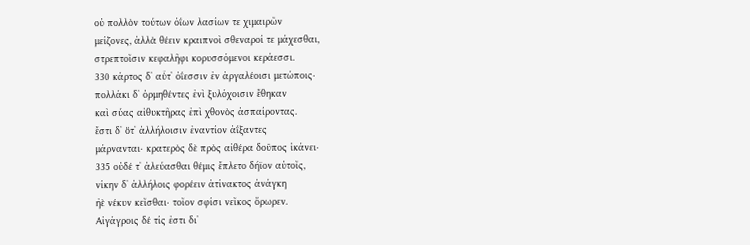οὐ πολλὸν τούτων ὀΐων λασίων τε χιμαιρῶν
μείζονες, ἀλλὰ θέειν κραιπνοὶ σθεναροί τε μάχεσθαι,
στρεπτοῖσιν κεφαλῆφι κορυσσόμενοι κεράεσσι.
330 κάρτος δʼ αὖτʼ ὀΐεσσιν ἐν ἀργαλέοισι μετώποις·
πολλάκι δʼ ὁρμηθέντες ἐνὶ ξυλόχοισιν ἔθηκαν
καὶ σύας αἰθυκτῆρας ἐπὶ χθονὸς ἀσπαίροντας.
ἔστι δʼ ὅτʼ ἀλλήλοισιν ἐναντίον ἀΐξαντες
μάρνανται· κρατερὸς δὲ πρὸς αἰθέρα δοῦπος ἱκάνει·
335 οὐδέ τʼ ἀλεύασθαι θέμις ἔπλετο δήϊον αὐτοῖς,
νίκην δʼ ἀλλήλοις φορέειν ἀτίνακτος ἀνάγκη
ἠὲ νέκυν κεῖσθαι· τοῖον σφίσι νεῖκος ὄρωρεν.
Αἰγάγροις δέ τίς ἐστι διʼ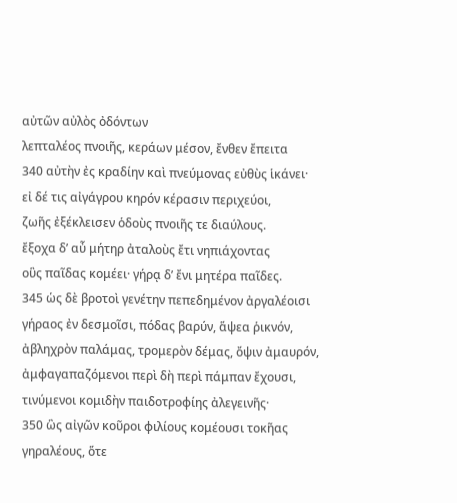αὐτῶν αὐλὸς ὀδόντων
λεπταλέος πνοιῆς, κεράων μέσον, ἔνθεν ἔπειτα
340 αὐτὴν ἐς κραδίην καὶ πνεύμονας εὐθὺς ἱκάνει·
εἰ δέ τις αἰγάγρου κηρόν κέρασιν περιχεύοι,
ζωῆς ἐξέκλεισεν ὁδοὺς πνοιῆς τε διαύλους.
ἔξοχα δʼ αὖ μήτηρ ἀταλοὺς ἔτι νηπιάχοντας
οὓς παῖδας κομέει· γήρᾳ δʼ ἔνι μητέρα παῖδες.
345 ὡς δὲ βροτοὶ γενέτην πεπεδημένον ἀργαλέοισι
γήραος ἐν δεσμοῖσι, πόδας βαρύν, ἅψεα ῥικνόν,
ἀβληχρὸν παλάμας, τρομερὸν δέμας, ὄψιν ἀμαυρόν,
ἀμφαγαπαζόμενοι περὶ δὴ περὶ πάμπαν ἔχουσι,
τινύμενοι κομιδὴν παιδοτροφίης ἀλεγεινῆς·
350 ὣς αἰγῶν κοῦροι φιλίους κομέουσι τοκῆας
γηραλέους, ὅτε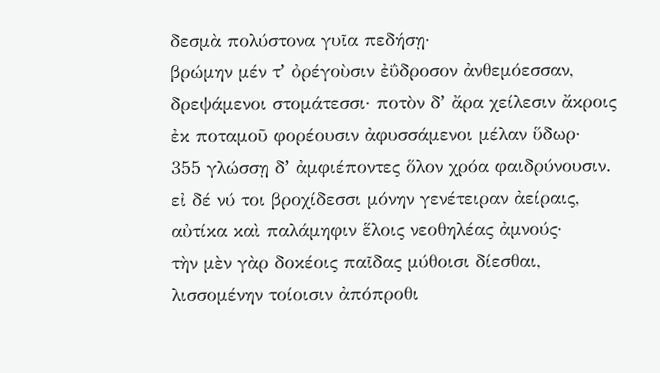δεσμὰ πολύστονα γυῖα πεδήσῃ·
βρώμην μέν τʼ ὀρέγοὺσιν ἐΰδροσον ἀνθεμόεσσαν,
δρεψάμενοι στομάτεσσι· ποτὸν δʼ ἄρα χείλεσιν ἄκροις
ἐκ ποταμοῦ φορέουσιν ἀφυσσάμενοι μέλαν ὕδωρ·
355 γλώσσῃ δʼ ἀμφιέποντες ὅλον χρόα φαιδρύνουσιν.
εἰ δέ νύ τοι βροχίδεσσι μόνην γενέτειραν ἀείραις,
αὐτίκα καὶ παλάμηφιν ἕλοις νεοθηλέας ἀμνούς·
τὴν μὲν γὰρ δοκέοις παῖδας μύθοισι δίεσθαι,
λισσομένην τοίοισιν ἀπόπροθι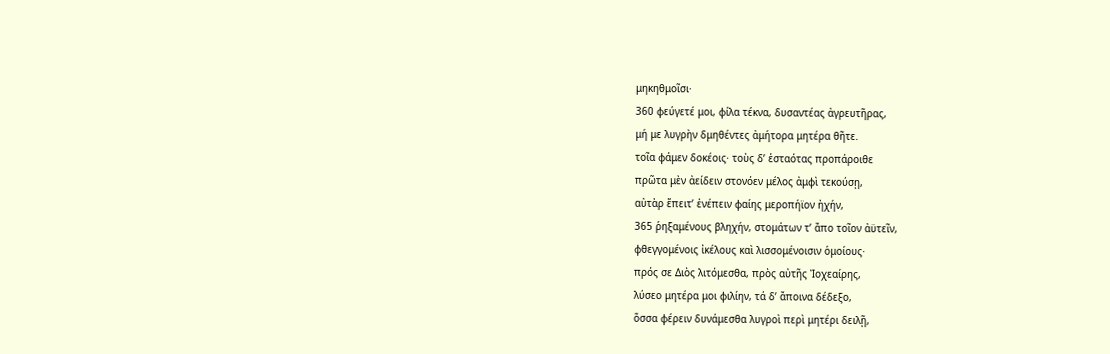μηκηθμοῖσι·
360 φεύγετέ μοι, φίλα τέκνα, δυσαντέας ἀγρευτῆρας,
μή με λυγρὴν δμηθέντες ἀμήτορα μητέρα θῆτε.
τοῖα φάμεν δοκέοις· τοὺς δʼ ἑσταότας προπάροιθε
πρῶτα μὲν ἀείδειν στονόεν μέλος ἀμφὶ τεκούσῃ,
αὐτὰρ ἔπειτʼ ἐνέπειν φαίης μεροπήϊον ἠχήν,
365 ῥηξαμένους βληχήν, στομάτων τʼ ἄπο τοῖον ἀϋτεῖν,
φθεγγομένοις ἰκέλους καὶ λισσομένοισιν ὁμοίους·
πρός σε Διὸς λιτόμεσθα, πρὸς αὐτῆς Ἰοχεαίρης,
λύσεο μητέρα μοι φιλίην, τά δʼ ἄποινα δέδεξο,
ὅσσα φέρειν δυνάμεσθα λυγροὶ περὶ μητέρι δειλῇ,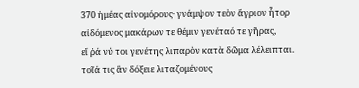370 ἡμέας αἰνομόρους· γνάμψον τεὸν ἄγριον ἦτορ
αἰδόμενος μακάρων τε θέμιν γενέταό τε γῆρας,
εἴ ῥά νύ τοι γενέτης λιπαρὸν κατὰ δῶμα λέλειπται.
τοῖά τις ἂν δόξειε λιταζομένους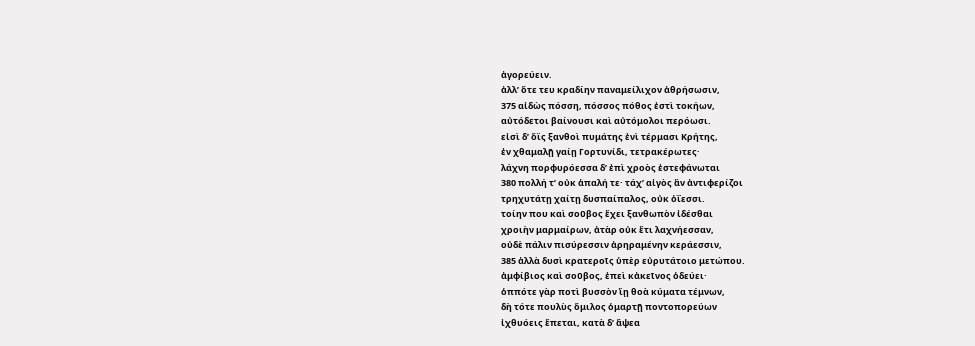ἀγορεύειν.
ἀλλʼ ὅτε τευ κραδίην παναμείλιχον ἀθρήσωσιν,
375 αἰδὼς πόσση, πόσσος πόθος ἐστὶ τοκήων,
αὐτόδετοι βαίνουσι καὶ αὐτόμολοι περόωσι.
εἰσὶ δʼ ὄϊς ξανθοὶ πυμάτης ἐνὶ τέρμασι Κρήτης,
ἐν χθαμαλῇ γαίῃ Γορτυνίδι, τετρακέρωτες·
λάχνη πορφυρόεσσα δʼ ἐπὶ χροὸς ἐστεφάνωται
380 πολλή τʼ οὐκ ἁπαλή τε· τάχʼ αἰγὸς ἂν ἀντιφερίζοι
τρηχυτάτῃ χαίτῃ δυσπαίπαλος, οὐκ ὀΐεσσι.
τοίην που καὶ σοῦβος ἔχει ξανθωπὸν ἰδέσθαι
χροιὴν μαρμαίρων, ἀτὰρ οὐκ ἔτι λαχνήεσσαν,
οὐδὲ πάλιν πισύρεσσιν ἀρηραμένην κεράεσσιν,
385 ἀλλὰ δυσὶ κρατεροῖς ὑπὲρ εὐρυτάτοιο μετώπου.
ἀμφίβιος καὶ σοῦβος, ἐπεὶ κἀκεῖνος ὁδεύει·
ὁππότε γὰρ ποτὶ βυσσὸν ἴῃ θοὰ κύματα τέμνων,
δὴ τότε πουλὺς ὅμιλος ὁμαρτῇ ποντοπορεύων
ἰχθυόεις ἕπεται, κατὰ δʼ ἅψεα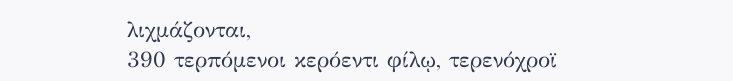λιχμάζονται,
390 τερπόμενοι κερόεντι φίλῳ, τερενόχροϊ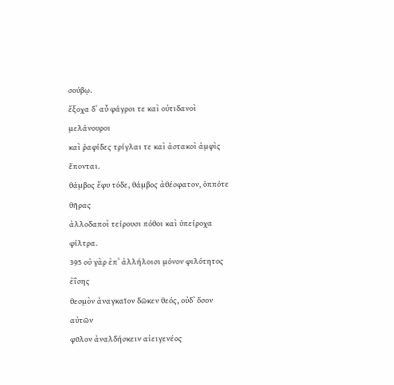σούβῳ.
ἔξοχα δʼ αὖ φάγροι τε καὶ οὐτιδανοὶ μελάνουροι
καὶ ῥαφίδες τρίγλαι τε καὶ ἀστακοὶ ἀμφὶς ἕπονται.
θάμβος ἔφυ τόδε, θάμβος ἀθέσφατον, ὁππότε θῆρας
ἀλλοδαποὶ τείρουσι πόθοι καὶ ὑπείροχα φίλτρα.
395 οὐ γὰρ ἐπʼ ἀλλήλοισι μόνον φιλότητος ἐΐσης
θεσμὸν ἀναγκαῖον δῶκεν θεός, οὐδʼ ὅσον αὐτῶν
φῦλον ἀναλδήσκειν αἰειγενέος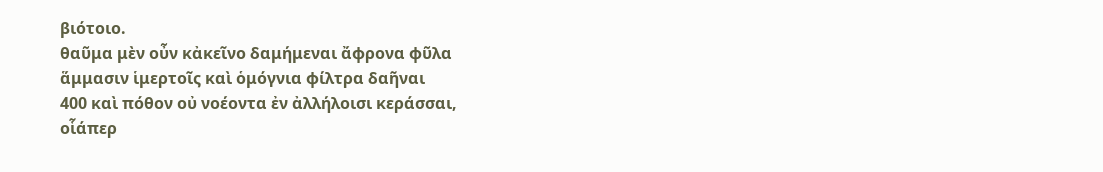βιότοιο.
θαῦμα μὲν οὖν κἀκεῖνο δαμήμεναι ἄφρονα φῦλα
ἅμμασιν ἱμερτοῖς καὶ ὁμόγνια φίλτρα δαῆναι
400 καὶ πόθον οὐ νοέοντα ἐν ἀλλήλοισι κεράσσαι,
οἷάπερ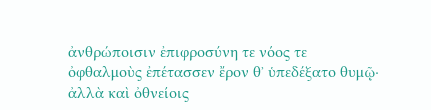ἀνθρώποισιν ἐπιφροσύνη τε νόος τε
ὀφθαλμοὺς ἐπέτασσεν ἔρον θʼ ὑπεδέξατο θυμῷ·
ἀλλὰ καὶ ὀθνείοις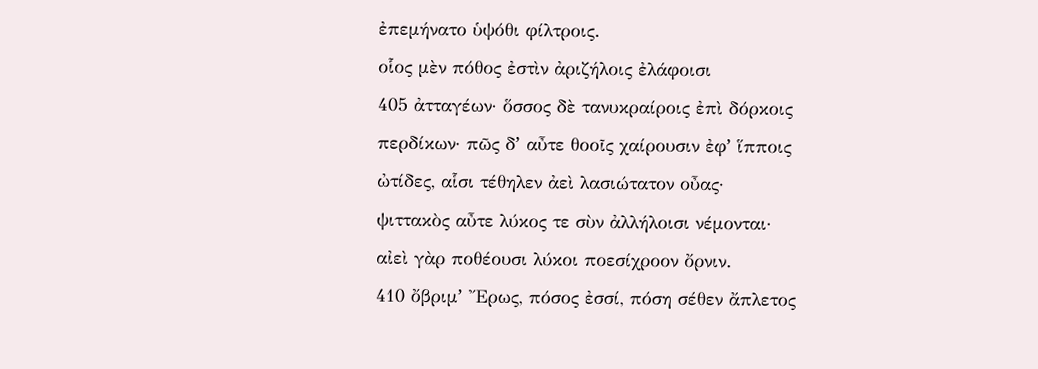ἐπεμήνατο ὑψόθι φίλτροις.
οἷος μὲν πόθος ἐστὶν ἀριζήλοις ἐλάφοισι
405 ἀτταγέων· ὅσσος δὲ τανυκραίροις ἐπὶ δόρκοις
περδίκων· πῶς δʼ αὖτε θοοῖς χαίρουσιν ἐφʼ ἵπποις
ὠτίδες, αἷσι τέθηλεν ἀεὶ λασιώτατον οὖας·
ψιττακὸς αὖτε λύκος τε σὺν ἀλλήλοισι νέμονται·
αἰεὶ γὰρ ποθέουσι λύκοι ποεσίχροον ὄρνιν.
410 ὄβριμʼ Ἔρως, πόσος ἐσσί, πόση σέθεν ἄπλετος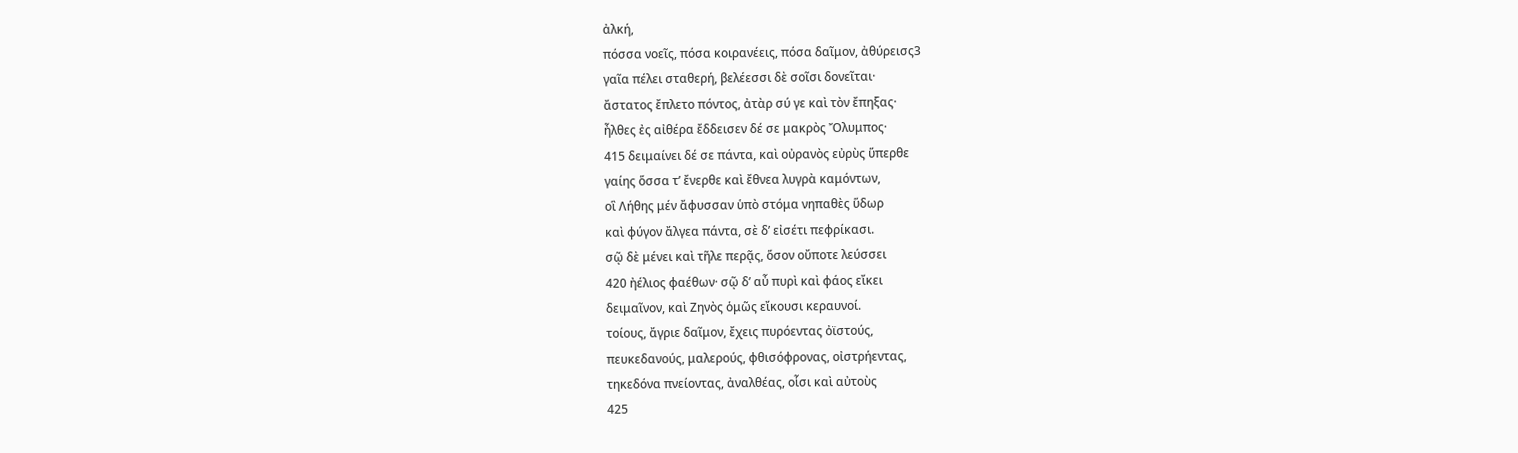ἀλκή,
πόσσα νοεῖς, πόσα κοιρανέεις, πόσα δαῖμον, ἀθύρεισς3
γαῖα πέλει σταθερή, βελέεσσι δὲ σοῖσι δονεῖται·
ἄστατος ἔπλετο πόντος, ἀτὰρ σύ γε καὶ τὸν ἔπηξας·
ἦλθες ἐς αἰθέρα ἔδδεισεν δέ σε μακρὸς Ὄλυμπος·
415 δειμαίνει δέ σε πάντα, καὶ οὐρανὸς εὐρὺς ὕπερθε
γαίης ὅσσα τʼ ἔνερθε καὶ ἔθνεα λυγρὰ καμόντων,
οἳ Λήθης μέν ἄφυσσαν ὑπὸ στόμα νηπαθὲς ὕδωρ
καὶ φύγον ἄλγεα πάντα, σὲ δʼ εἰσέτι πεφρίκασι.
σῷ δὲ μένει καὶ τῆλε περᾷς, ὅσον οὔποτε λεύσσει
420 ἠέλιος φαέθων· σῷ δʼ αὖ πυρὶ καὶ φάος εἴκει
δειμαῖνον, καὶ Ζηνὸς ὁμῶς εἴκουσι κεραυνοί.
τοίους, ἄγριε δαῖμον, ἔχεις πυρόεντας ὀϊστούς,
πευκεδανούς, μαλερούς, φθισόφρονας, οἰστρήεντας,
τηκεδόνα πνείοντας, ἀναλθέας, οἷσι καὶ αὐτοὺς
425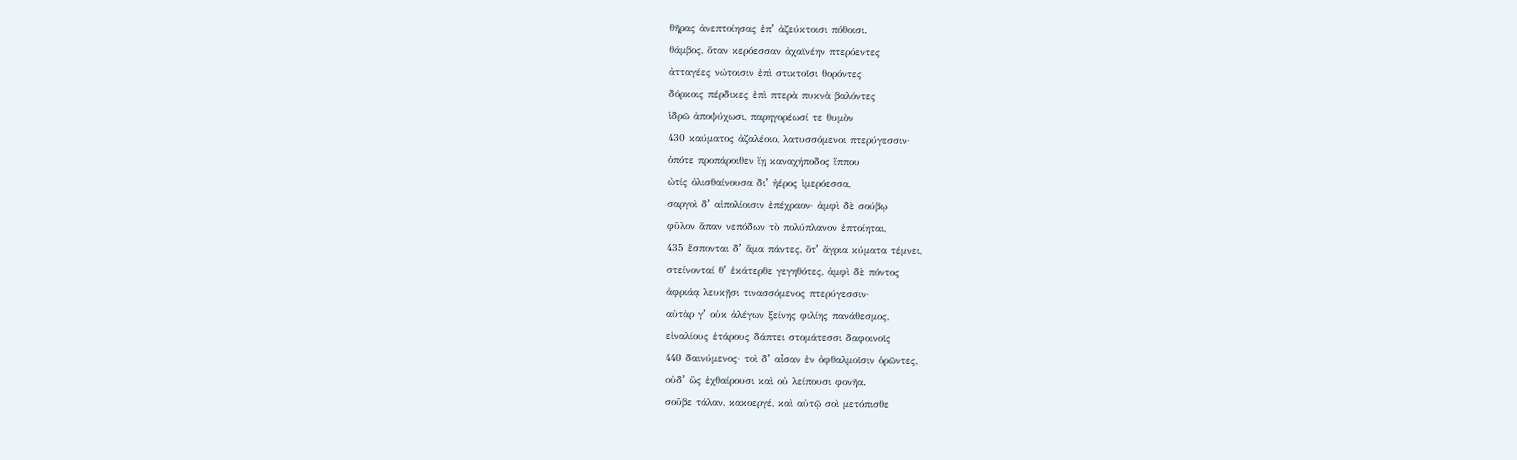θῆρας ἀνεπτοίησας ἐπʼ ἀζεύκτοισι πόθοισι.
θάμβος, ὅταν κερόεσσαν ἀχαϊνέην πτερόεντες
ἀτταγέες νώτοισιν ἐπὶ στικτοῖσι θορόντες
δόρκοις πέρδικες ἐπὶ πτερὰ πυκνὰ βαλόντες
ἱδρῶ ἀποψύχωσι, παρηγορέωσί τε θυμὸν
430 καύματος ἀζαλέοιο, λατυσσόμενοι πτερύγεσσιν·
ὁπότε προπάροιθεν ἴῃ καναχήποδος ἵππου
ὠτίς ὀλισθαίνουσα διʼ ἠέρος ἱμερόεσσα,
σαργοὶ δʼ αἰπολίοισιν ἐπέχραον· ἀμφὶ δὲ σούβῳ
φῦλον ἅπαν νεπόδων τὸ πολύπλανον ἐπτοίηται,
435 ἕσπονται δʼ ἅμα πάντες, ὅτʼ ἄγρια κύματα τέμνει,
στείνονταί θʼ ἑκάτερθε γεγηθότες, ἀμφὶ δὲ πόντος
ἀφριάᾳ λευκῇσι τινασσόμενος πτερύγεσσιν·
αὐτὰρ γʼ οὐκ ἀλέγων ξείνης φιλίης πανάθεσμος,
εἰναλίους ἑτάρους δάπτει στομάτεσσι δαφοινοῖς
440 δαινύμενος· τοὶ δʼ αἶσαν ἐν ὀφθαλμοῖσιν ὁρῶντες,
οὐδʼ ὣς ἐχθαίρουσι καὶ οὐ λείπουσι φονῆα.
σοῦβε τάλαν, κακοεργέ, καὶ αὐτῷ σοὶ μετόπισθε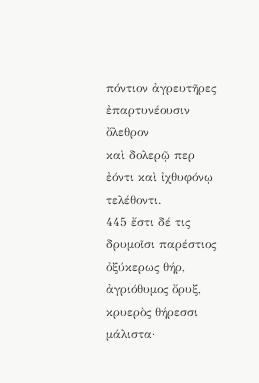πόντιον ἀγρευτῆρες ἐπαρτυνέουσιν ὄλεθρον
καὶ δολερῷ περ ἐόντι καὶ ἰχθυφόνῳ τελέθοντι.
445 ἔστι δέ τις δρυμοῖσι παρέστιος ὀξύκερως θήρ,
ἀγριόθυμος ὄρυξ, κρυερὸς θήρεσσι μάλιστα·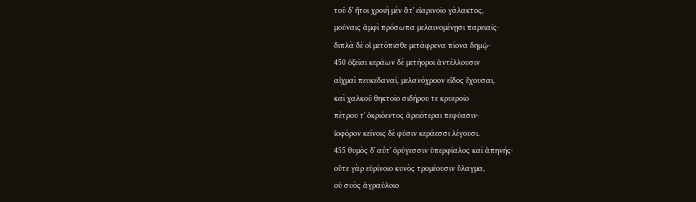τοῦ δʼ ἤτοι χροιὴ μὲν ἅτʼ εἰαρινοῖο γάλακτος,
μούναις ἀμφὶ πρόσωπα μελαινομένῃσι παρειαῖς·
διπλὰ δέ οἱ μετόπισθε μετάφρενα πίονα δημῷ·
450 ὀξεῖαι κεράων δὲ μετήοροι ἀντέλλουσιν
αἰχμαὶ πευκεδαναί, μελανόχροον εἶδος ἔχουσαι,
καὶ χαλκοῦ θηκτοῖο σιδήρου τε κρυεροῖο
πέτρου τʼ ὀκριόεντος ἀρειότεραι πεφύασιν·
ἰοφόρον κείνοις δὲ φύσιν κεράεσσι λέγουσι.
455 θυμὸς δʼ αὖτʼ ὀρύγεσσιν ὑπερφίαλος καὶ ἀπηνής·
οὔτε γὰρ εὐρίνοιο κυνὸς τρομέουσιν ὕλαγμα,
οὐ συὸς ἀγραύλοιο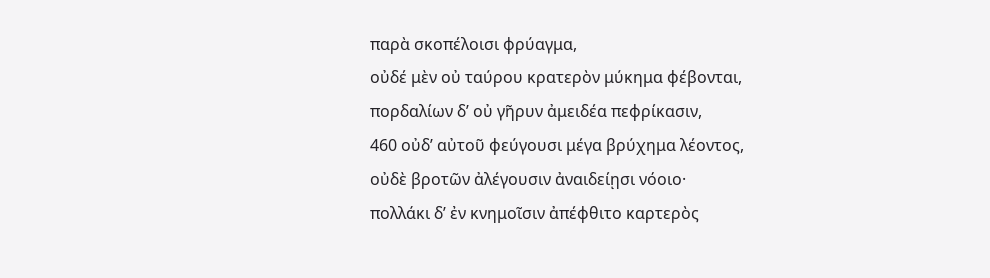παρὰ σκοπέλοισι φρύαγμα,
οὐδέ μὲν οὐ ταύρου κρατερὸν μύκημα φέβονται,
πορδαλίων δʼ οὐ γῆρυν ἀμειδέα πεφρίκασιν,
460 οὐδʼ αὐτοῦ φεύγουσι μέγα βρύχημα λέοντος,
οὐδὲ βροτῶν ἀλέγουσιν ἀναιδείῃσι νόοιο·
πολλάκι δʼ ἐν κνημοῖσιν ἀπέφθιτο καρτερὸς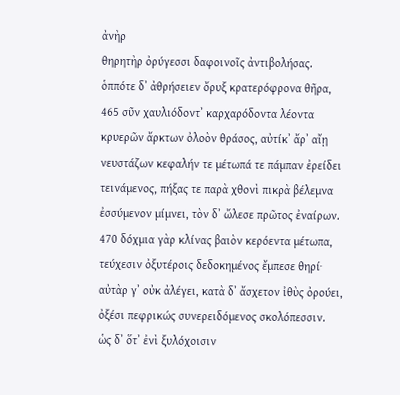ἀνὴρ
θηρητὴρ ὀρύγεσσι δαφοινοῖς ἀντιβολήσας.
ὁππότε δʼ ἀθρήσειεν ὄρυξ κρατερόφρονα θῆρα,
465 σῦν χαυλιόδοντʼ καρχαρόδοντα λέοντα
κρυερῶν ἄρκτων ὀλοὸν θράσος, αὐτίκʼ ἄρʼ αἴῃ
νευστάζων κεφαλήν τε μέτωπά τε πάμπαν ἐρείδει
τεινάμενος, πήξας τε παρὰ χθονὶ πικρὰ βέλεμνα
ἐσσύμενον μίμνει, τὸν δʼ ὤλεσε πρῶτος ἐναίρων.
470 δόχμια γὰρ κλίνας βαιὸν κερόεντα μέτωπα,
τεύχεσιν ὀξυτέροις δεδοκημένος ἔμπεσε θηρί·
αὐτὰρ γʼ οὐκ ἀλέγει, κατὰ δʼ ἄσχετον ἰθὺς ὀρούει,
ὀξέσι πεφρικώς συνερειδόμενος σκολόπεσσιν.
ὡς δʼ ὅτʼ ἐνὶ ξυλόχοισιν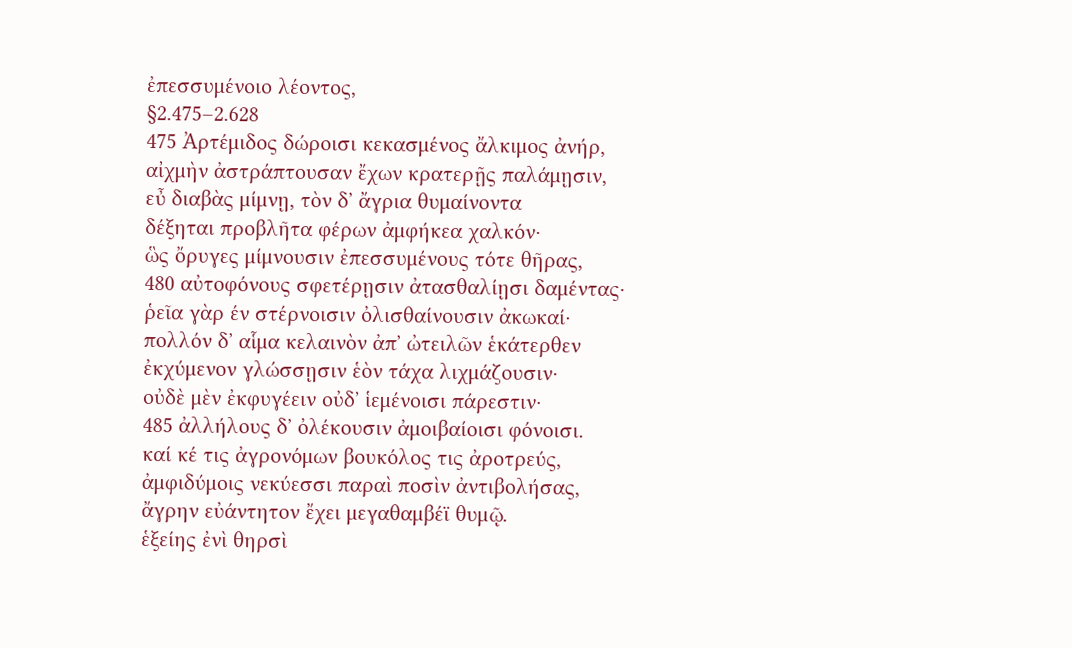ἐπεσσυμένοιο λέοντος,
§2.475–2.628
475 Ἀρτέμιδος δώροισι κεκασμένος ἄλκιμος ἀνήρ,
αἰχμὴν ἀστράπτουσαν ἔχων κρατερῇς παλάμῃσιν,
εὖ διαβὰς μίμνῃ, τὸν δʼ ἄγρια θυμαίνοντα
δέξηται προβλῆτα φέρων ἀμφήκεα χαλκόν·
ὣς ὄρυγες μίμνουσιν ἐπεσσυμένους τότε θῆρας,
480 αὐτοφόνους σφετέρῃσιν ἀτασθαλίῃσι δαμέντας·
ῥεῖα γὰρ έν στέρνοισιν ὀλισθαίνουσιν ἀκωκαί·
πολλόν δʼ αἷμα κελαινὸν ἀπʼ ὠτειλῶν ἑκάτερθεν
ἐκχύμενον γλώσσῃσιν ἑὸν τάχα λιχμάζουσιν·
οὐδὲ μὲν ἐκφυγέειν οὐδʼ ἱεμένοισι πάρεστιν·
485 ἀλλήλους δʼ ὀλέκουσιν ἀμοιβαίοισι φόνοισι.
καί κέ τις ἀγρονόμων βουκόλος τις ἀροτρεύς,
ἀμφιδύμοις νεκύεσσι παραὶ ποσὶν ἀντιβολήσας,
ἄγρην εὐάντητον ἔχει μεγαθαμβέϊ θυμῷ.
ἑξείης ἐνὶ θηρσὶ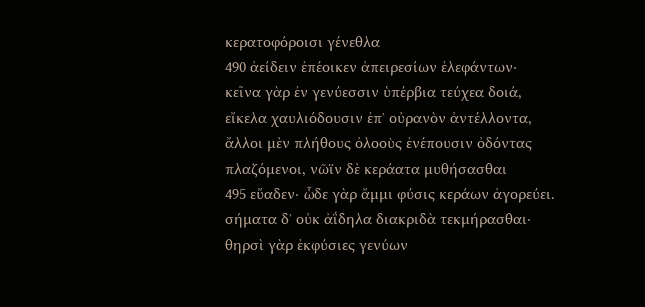κερατοφόροισι γένεθλα
490 ἀείδειν ἐπέοικεν ἀπειρεσίων ἐλεφάντων·
κεῖνα γὰρ ἐν γενύεσσιν ὑπέρβια τεύχεα δοιά,
εἴκελα χαυλιόδουσιν ἐπʼ οὐρανὸν ἀντέλλοντα,
ἄλλοι μὲν πλήθους ὀλοοὺς ἐνέπουσιν ὀδόντας
πλαζόμενοι, νῶϊν δὲ κεράατα μυθήσασθαι
495 εὔαδεν· ὧδε γὰρ ἄμμι φύσις κεράων ἀγορεύει.
σήματα δʼ οὐκ ἀΐδηλα διακριδὰ τεκμήρασθαι·
θηρσὶ γὰρ ἐκφύσιες γενύων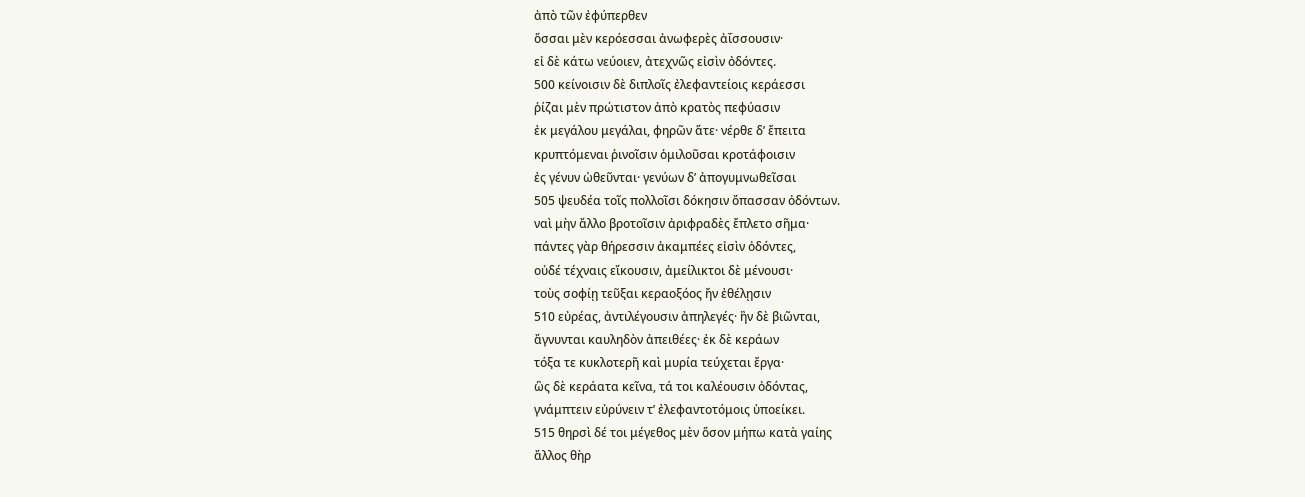ἀπὸ τῶν ἐφύπερθεν
ὅσσαι μὲν κερόεσσαι ἀνωφερὲς ἀΐσσουσιν·
εἰ δὲ κάτω νεύοιεν, ἀτεχνῶς εἰσὶν ὀδόντες.
500 κείνοισιν δὲ διπλοῖς ἐλεφαντείοις κεράεσσι
ῥίζαι μὲν πρώτιστον ἀπὸ κρατὸς πεφύασιν
ἐκ μεγάλου μεγάλαι, φηρῶν ἅτε· νέρθε δʼ ἔπειτα
κρυπτόμεναι ῥινοῖσιν ὁμιλοῦσαι κροτάφοισιν
ἐς γένυν ὠθεῦνται· γενύων δʼ ἀπογυμνωθεῖσαι
505 ψευδέα τοῖς πολλοῖσι δόκησιν ὄπασσαν ὀδόντων.
ναὶ μὴν ἄλλο βροτοῖσιν ἀριφραδὲς ἔπλετο σῆμα·
πάντες γὰρ θήρεσσιν ἀκαμπέες εἰσὶν ὀδόντες,
οὐδέ τέχναις εἴκουσιν, ἀμείλικτοι δὲ μένουσι·
τοὺς σοφίῃ τεῦξαι κεραοξόος ἤν ἐθέλῃσιν
510 εὐρέας, ἀντιλέγουσιν ἀπηλεγές· ἢν δὲ βιῶνται,
ἄγνυνται καυληδὸν ἀπειθέες· ἐκ δὲ κεράων
τόξα τε κυκλοτερῆ καὶ μυρία τεύχεται ἔργα·
ὣς δὲ κεράατα κεῖνα, τά τοι καλέουσιν ὀδόντας,
γνάμπτειν εὐρύνειν τʼ ἐλεφαντοτόμοις ὑποείκει.
515 θηρσὶ δέ τοι μέγεθος μὲν ὅσον μήπω κατὰ γαίης
ἄλλος θὴρ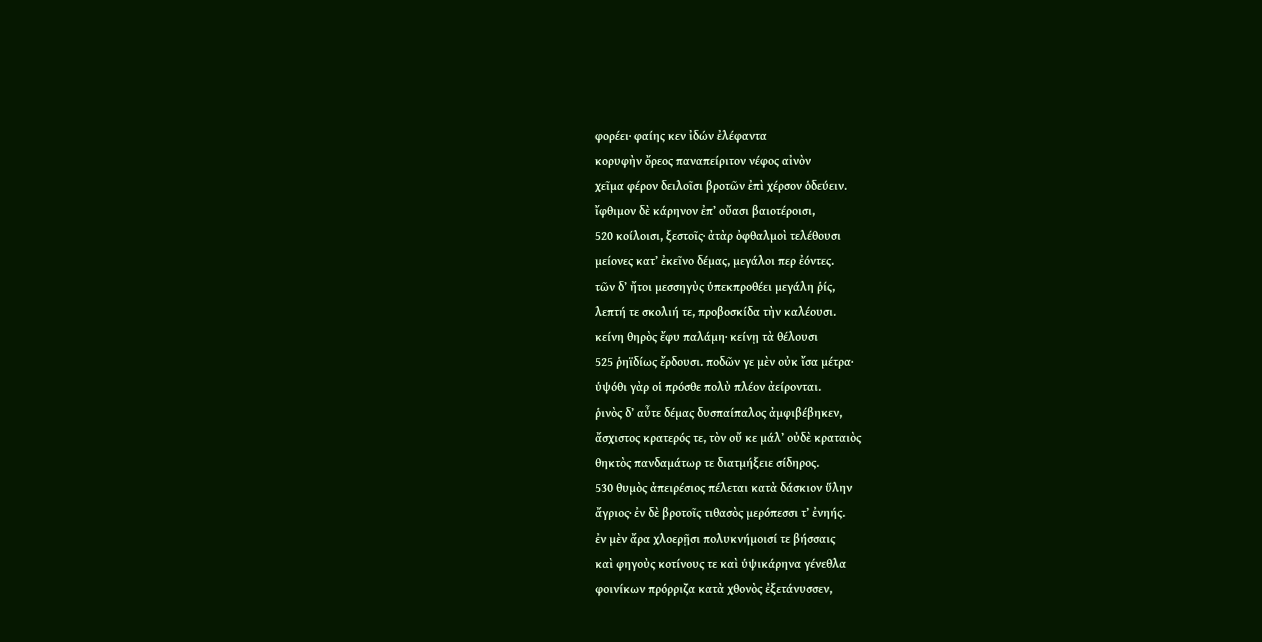φορέει· φαίης κεν ἰδών ἐλέφαντα
κορυφὴν ὄρεος παναπείριτον νέφος αἰνὸν
χεῖμα φέρον δειλοῖσι βροτῶν ἐπὶ χέρσον ὁδεύειν.
ἴφθιμον δὲ κάρηνον ἐπʼ οὔασι βαιοτέροισι,
520 κοίλοισι, ξεστοῖς· ἀτὰρ ὀφθαλμοὶ τελέθουσι
μείονες κατʼ ἐκεῖνο δέμας, μεγάλοι περ ἐόντες.
τῶν δʼ ἤτοι μεσσηγὺς ὑπεκπροθέει μεγάλη ῥίς,
λεπτή τε σκολιή τε, προβοσκίδα τὴν καλέουσι.
κείνη θηρὸς ἔφυ παλάμη· κείνῃ τὰ θέλουσι
525 ῥηϊδίως ἔρδουσι. ποδῶν γε μὲν οὐκ ἴσα μέτρα·
ὑψόθι γὰρ οἱ πρόσθε πολὺ πλέον ἀείρονται.
ῥινὸς δʼ αὖτε δέμας δυσπαίπαλος ἀμφιβέβηκεν,
ἄσχιστος κρατερός τε, τὸν οὔ κε μάλʼ οὐδὲ κραταιὸς
θηκτὸς πανδαμάτωρ τε διατμήξειε σίδηρος.
530 θυμὸς ἀπειρέσιος πέλεται κατὰ δάσκιον ὕλην
ἄγριος· ἐν δὲ βροτοῖς τιθασὸς μερόπεσσι τʼ ἐνηής.
ἐν μὲν ἄρα χλοερῇσι πολυκνήμοισί τε βήσσαις
καὶ φηγοὺς κοτίνους τε καὶ ὑψικάρηνα γένεθλα
φοινίκων πρόρριζα κατὰ χθονὸς ἐξετάνυσσεν,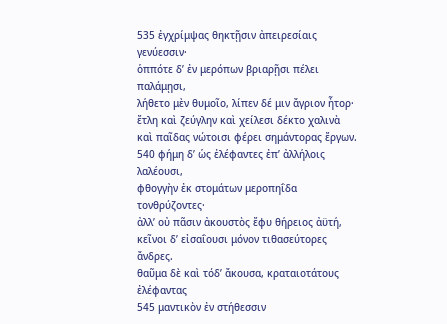535 ἐγχρίμψας θηκτῇσιν ἀπειρεσίαις γενύεσσιν·
ὁππότε δʼ ἐν μερόπων βριαρῇσι πέλει παλάμῃσι,
λήθετο μὲν θυμοῖο, λίπεν δέ μιν ἄγριον ἦτορ·
ἔτλη καὶ ζεύγλην καὶ χείλεσι δέκτο χαλινὰ
καὶ παῖδας νώτοισι φέρει σημάντορας ἔργων.
540 φήμη δʼ ὡς ἐλέφαντες ἐπʼ ἀλλήλοις λαλέουσι,
φθογγὴν ἐκ στομάτων μεροπηΐδα τονθρύζοντες·
ἀλλʼ οὐ πᾶσιν ἀκουστὸς ἔφυ θήρειος ἀϋτή,
κεῖνοι δʼ εἰσαΐουσι μόνον τιθασεύτορες ἄνδρες.
θαῦμα δὲ καὶ τόδʼ ἄκουσα, κραταιοτάτους ἐλέφαντας
545 μαντικὸν ἐν στήθεσσιν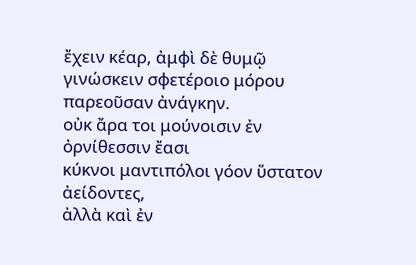ἔχειν κέαρ, ἀμφὶ δὲ θυμῷ
γινώσκειν σφετέροιο μόρου παρεοῦσαν ἀνάγκην.
οὐκ ἄρα τοι μούνοισιν ἐν ὀρνίθεσσιν ἔασι
κύκνοι μαντιπόλοι γόον ὕστατον ἀείδοντες,
ἀλλὰ καὶ ἐν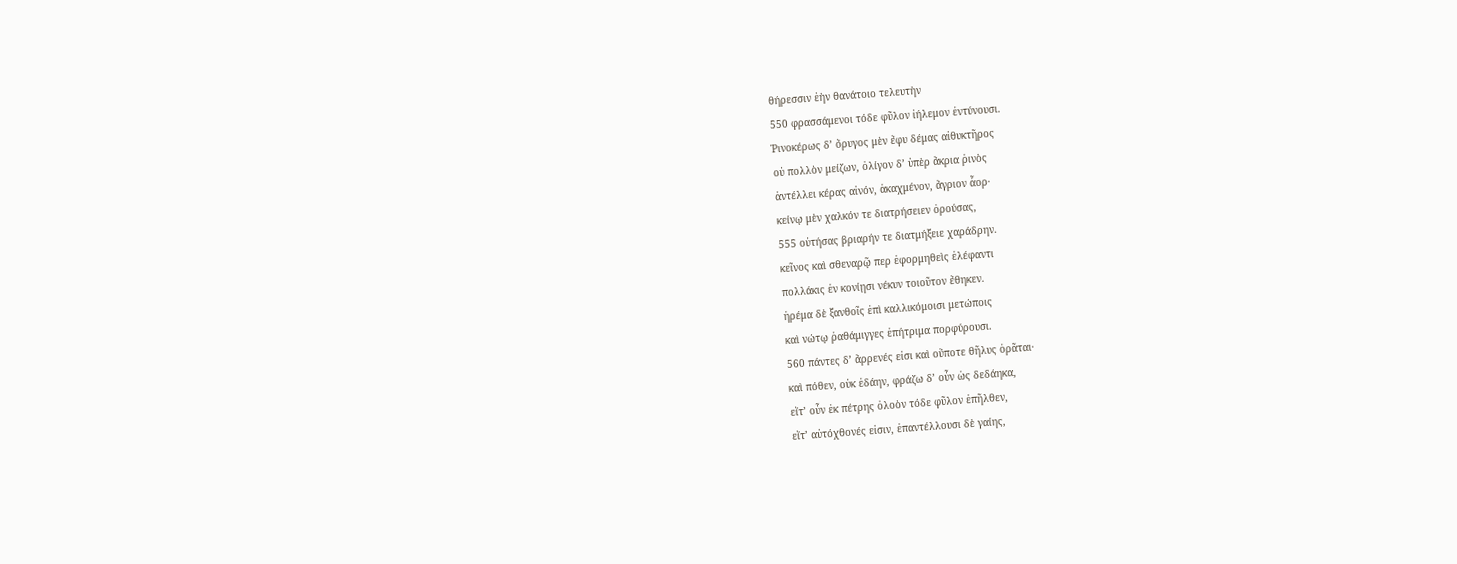θήρεσσιν ἑὴν θανάτοιο τελευτὴν
550 φρασσάμενοι τόδε φῦλον ἰήλεμον ἐντύνουσι.
Ῥινοκέρως δʼ ὄρυγος μὲν ἔφυ δέμας αἰθυκτῆρος
οὐ πολλὸν μείζων, ὀλίγον δʼ ὑπὲρ ἄκρια ῥινὸς
ἀντέλλει κέρας αἰνόν, ἀκαχμένον, ἄγριον ἆορ·
κείνῳ μὲν χαλκόν τε διατρήσειεν ὀρούσας,
555 οὐτήσας βριαρήν τε διατμήξειε χαράδρην.
κεῖνος καὶ σθεναρῷ περ ἐφορμηθεὶς ἐλέφαντι
πολλάκις ἐν κονίῃσι νέκυν τοιοῦτον ἔθηκεν.
ἠρέμα δὲ ξανθοῖς ἐπὶ καλλικόμοισι μετώποις
καὶ νώτῳ ῥαθάμιγγες ἐπήτριμα πορφύρουσι.
560 πάντες δʼ ἄρρενές εἰσι καὶ οὔποτε θῆλυς ὁρᾶται·
καὶ πόθεν, οὐκ ἐδάην, φράζω δʼ οὖν ὡς δεδάηκα,
εἴτʼ οὖν ἐκ πέτρης ὀλοὸν τόδε φῦλον ἐπῆλθεν,
εἴτʼ αὐτόχθονές εἰσιν, ἐπαντέλλουσι δὲ γαίης,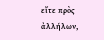εἴτε πρὸς ἀλλήλων,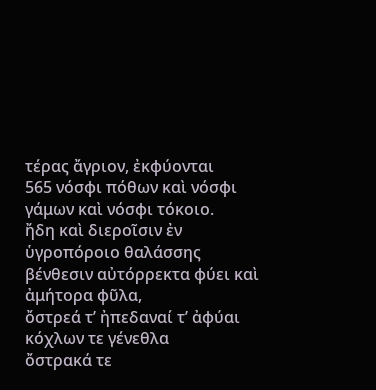τέρας ἄγριον, ἐκφύονται
565 νόσφι πόθων καὶ νόσφι γάμων καὶ νόσφι τόκοιο.
ἤδη καὶ διεροῖσιν ἐν ὑγροπόροιο θαλάσσης
βένθεσιν αὐτόρρεκτα φύει καὶ ἀμήτορα φῦλα,
ὄστρεά τʼ ἠπεδαναί τʼ ἀφύαι κόχλων τε γένεθλα
ὄστρακά τε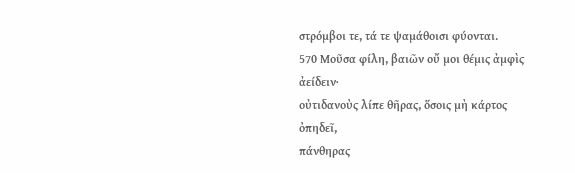στρόμβοι τε, τά τε ψαμάθοισι φύονται.
570 Μοῦσα φίλη, βαιῶν οὔ μοι θέμις ἀμφὶς ἀείδειν·
οὐτιδανοὺς λίπε θῆρας, ὅσοις μὴ κάρτος ὀπηδεῖ,
πάνθηρας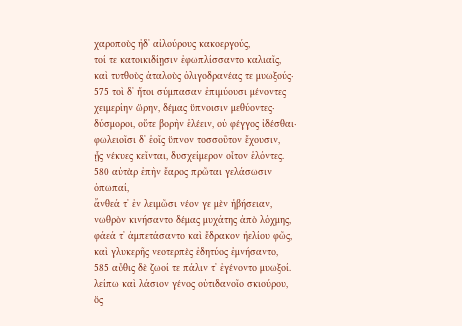χαροποὺς ἠδʼ αἰλούρους κακοεργούς,
τοί τε κατοικιδίῃσιν ἐφωπλίσσαντο καλιαῖς,
καὶ τυτθοὺς ἀταλοὺς ὀλιγοδρανέας τε μυωξούς·
575 τοὶ δʼ ἤτοι σύμπασαν ἐπιμύουσι μένοντες
χειμερίην ὥρην, δέμας ὕπνοισιν μεθύοντες·
δύσμοροι, οὔτε βορὴν ἑλέειν, οὐ φέγγος ἰδέσθαι·
φωλειοῖσι δʼ ἑοῖς ὕπνον τοσσοῦτον ἔχουσιν,
ᾗς νέκυες κεῖνται, δυσχείμερον οἶτον ἑλόντες.
580 αὐτὰρ ἐπὴν ἔαρος πρῶται γελάσωσιν ὀπωπαί,
ἄνθεά τʼ ἐν λειμῶσι νέον γε μὲν ἡβήσειαν,
νωθρὸν κινήσαντο δέμας μυχάτης ἀπὸ λόχμης,
φάεά τʼ ἀμπετάσαντο καὶ ἔδρακον ἠελίου φῶς,
καὶ γλυκερῆς νεοτερπὲς ἐδητύος ἐμνήσαντο,
585 αὖθις δὲ ζωοί τε πάλιν τʼ ἐγένοντο μυωξοί.
λείπω καὶ λάσιον γένος οὐτιδανοῖο σκιούρου,
ὅς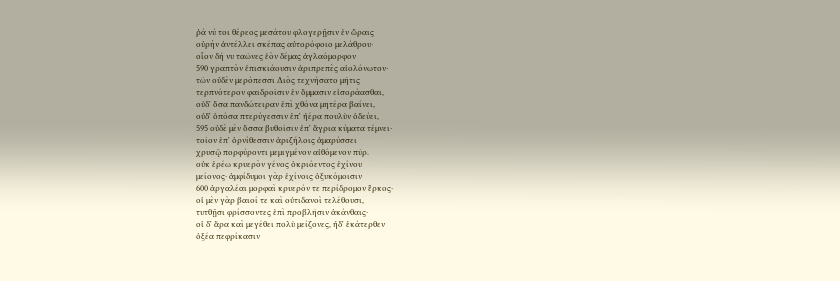ῥά νύ τοι θέρεος μεσάτου φλογερῇσιν ἐν ὥραις
οὐρὴν ἀντέλλει σκέπας αὐτορόφοιο μελάθρου·
οἷον δή νυ ταῶνες ἑὸν δέμας ἀγλαόμορφον
590 γραπτὸν ἐπισκιάουσιν ἀριπρεπὲς αἰολόνωτον·
τῶν οὐδὲν μερόπεσσι Διὸς τεχνήσατο μῆτις
τερπνότερον φαιδροῖσιν ἐν ὄμμασιν εἰσοράασθαι,
οὐδʼ ὅσα πανδώτειραν ἐπὶ χθόνα μητέρα βαίνει,
οὐδʼ ὁπόσα πτερύγεσσιν ἐπʼ ἠέρα πουλὺν ὁδεύει,
595 οὐδὲ μὲν ὅσσα βυθοῖσιν ἐπʼ ἄγρια κύματα τέμνει·
τοῖον ἐπʼ ὀρνίθεσσιν ἀριζήλοις ἀμαρύσσει
χρυσῷ πορφύροντι μεμιγμένον αἰθόμενον πῦρ.
οὐκ ἐρέω κρυερὸν γένος ὀκριόεντος ἐχίνου
μείονος· ἀμφίδυμοι γὰρ ἐχίνοις ὀξυκόμοισιν
600 ἀργαλέαι μορφαὶ κρυερόν τε περίδρομον ἕρκος·
οἱ μὲν γὰρ βαιοί τε καὶ οὐτιδανοὶ τελέθουσι,
τυτθῇσι φρίσσοντες ἐπὶ προβλῆσιν ἀκάνθαις·
οἱ δʼ ἄρα καὶ μεγέθει πολὺ μείζονες, ἠδʼ ἑκάτερθεν
ὀξέα πεφρίκασιν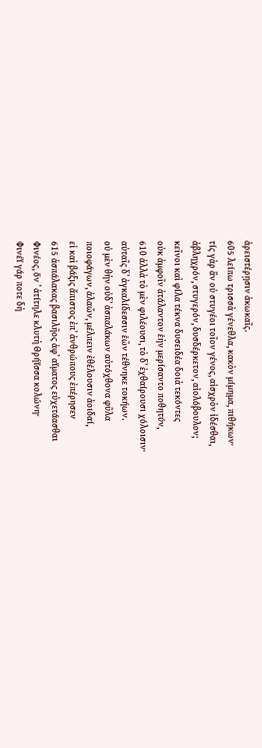ἀρειστέρῃσιν ἀκωκαῖς.
605 λείπω τρισσὰ γένεθλα, κακὸν μίμημα, πιθήκων·
τίς γὰρ ἂν οὐ στυγέοι τοῖον γένος, αἰσχρὸν ἰδέσθαι,
ἀβληχρόν, στυγερόν, δυσδέρκετον, αἰολόβουλον;
κεῖνοι καὶ φίλα τέκνα δυσειδέα δοιὰ τεκόντες
οὐκ ἀμφοῖν ἀτάλαντον ἑὴν μερίσαντο ποθητύν,
610 ἀλλὰ τὸ μὲν φιλέουσι, τὸ δʼ ἐχθαίρουσι χόλοισιν·
αὐταῖς δʼ ἀγκαλίδεσσιν ἑῶν τέθνηκε τοκήων.
οὐ μὲν θὴν οὐδʼ ἀσπαλάκων αὐτόχθονα φῦλα
ποιοφάγων, ἀλαῶν, μέλπειν ἐθέλουσιν ἀοιδαί,
εἰ καὶ βάξις ἄπιστος ἐπʼ ἀνθρώπους ἐπέρησεν
615 ἀσπάλακας βασιλῆος ἀφʼ αἵματος εὐχετάασθαι
Φινέος, ὅν ʼ ἀτίτηλε κλυτὴ Θρήϊσσα κολώνη·
Φινέϊ γάρ ποτε δὴ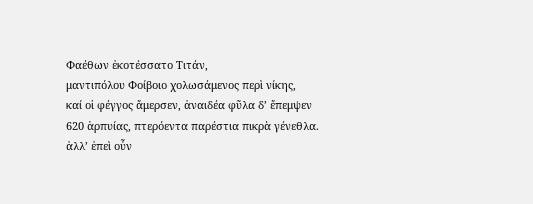Φαέθων ἐκοτέσσατο Τιτάν,
μαντιπόλου Φοίβοιο χολωσάμενος περὶ νίκης,
καί οἱ φέγγος ἄμερσεν, ἀναιδέα φῦλα δʼ ἔπεμψεν
620 ἁρπυίας, πτερόεντα παρέστια πικρὰ γένεθλα.
ἀλλʼ ἐπεὶ οὖν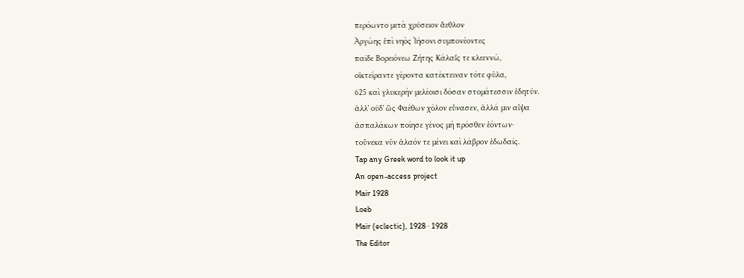περόωντο μετὰ χρύσειον ἄεθλον
Ἀργώης ἐπὶ νηὸς Ἰήσονι συμπονέοντες
παῖδε Βορειόνεω Ζήτης Κάλαΐς τε κλεεννώ,
οἰκτείραντε γέροντα κατέκτειναν τότε φῦλα,
625 καὶ γλυκερὴν μελέοισι δόσαν στομάτεσσιν ἐδητύν.
ἀλλʼ οὐδʼ ὣς Φαέθων χόλον εὔνασεν, ἀλλά μιν αἶψα
ἀσπαλάκων ποίησε γένος μὴ πρόσθεν ἐόντων·
τοὔνεκα νῦν ἀλαόν τε μένει καὶ λάβρον ἐδωδαῖς.
Tap any Greek word to look it up
An open-access project
Mair 1928
Loeb
Mair (eclectic), 1928 · 1928
The Editor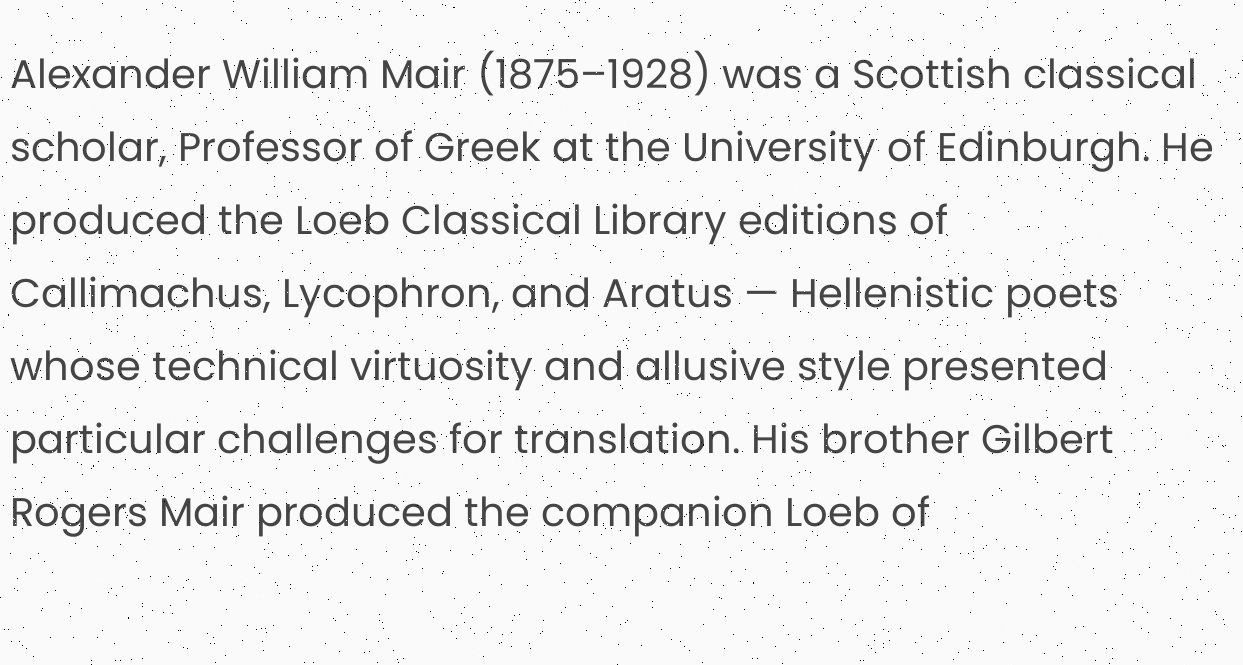Alexander William Mair (1875–1928) was a Scottish classical scholar, Professor of Greek at the University of Edinburgh. He produced the Loeb Classical Library editions of Callimachus, Lycophron, and Aratus — Hellenistic poets whose technical virtuosity and allusive style presented particular challenges for translation. His brother Gilbert Rogers Mair produced the companion Loeb of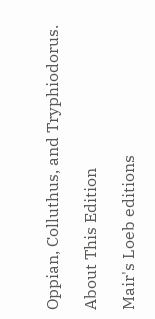Oppian, Colluthus, and Tryphiodorus.

About This Edition

Mair's Loeb editions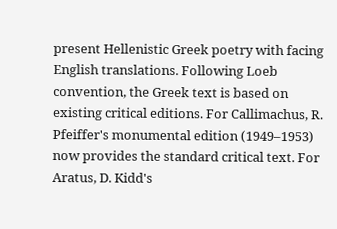present Hellenistic Greek poetry with facing English translations. Following Loeb convention, the Greek text is based on existing critical editions. For Callimachus, R. Pfeiffer's monumental edition (1949–1953) now provides the standard critical text. For Aratus, D. Kidd's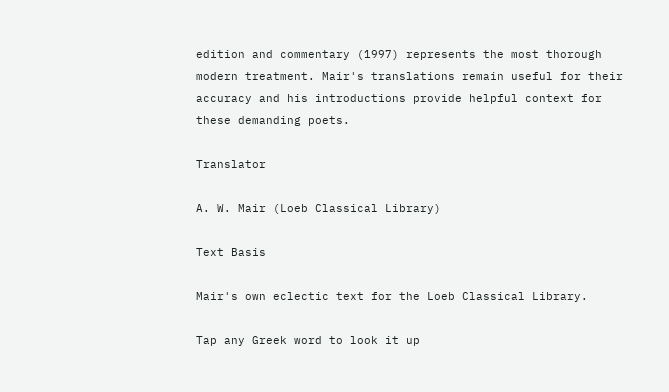edition and commentary (1997) represents the most thorough modern treatment. Mair's translations remain useful for their accuracy and his introductions provide helpful context for these demanding poets.

Translator

A. W. Mair (Loeb Classical Library)

Text Basis

Mair's own eclectic text for the Loeb Classical Library.

Tap any Greek word to look it up